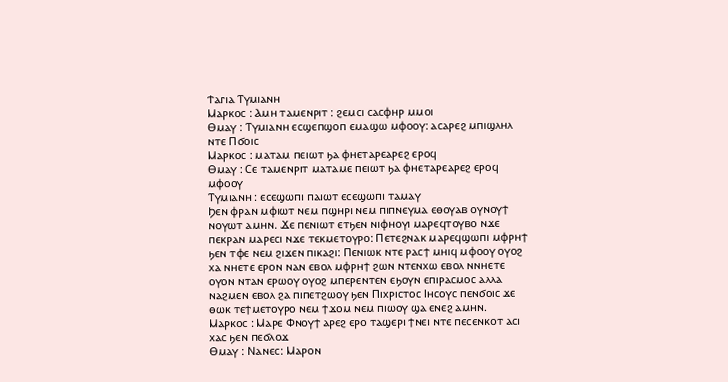Ϯⲁⲅⲓⲁ Ⲧⲩⲙⲓⲁⲛⲏ
Ⲙⲁⲣⲕⲟⲥ : Ⲁⲙⲏ ⲧⲁⲙⲉⲛⲣⲓⲧ : ϩⲉⲙⲥⲓ ⲥⲁⲥⲫⲏⲣ ⲙⲙⲟⲓ
Ⲑⲙⲁⲩ : Ⲧⲩⲙⲓⲁⲛⲏ ⲉⲥϣⲉⲡϣⲟⲡ ⲉⲙⲁϣⲱ ⲙⲫⲟⲟⲩ: ⲁⲥⲁⲣⲉϩ ⲙⲡⲓϣⲗⲏⲗ ⲛⲧⲉ Ⲡϭⲟⲓⲥ
Ⲙⲁⲣⲕⲟⲥ : ⲙⲁⲧⲁⲙ ⲡⲉⲓⲱⲧ ϧⲁ ⲫⲏⲉⲧⲁⲣⲉⲁⲣⲉϩ ⲉⲣⲟϥ
Ⲑⲙⲁⲩ : Ⲥⲉ ⲧⲁⲙⲉⲛⲣⲓⲧ ⲙⲁⲧⲁⲙⲉ ⲡⲉⲓⲱⲧ ϧⲁ ⲫⲏⲉⲧⲁⲣⲉⲁⲣⲉϩ ⲉⲣⲟϥ ⲙⲫⲟⲟⲩ
Ⲧⲩⲙⲓⲁⲛⲏ : ⲉⲥⲉϣⲱⲡⲓ ⲡⲁⲓⲱⲧ ⲉⲥⲉϣⲱⲡⲓ ⲧⲁⲙⲁⲩ
Ϧⲉⲛ ⲫⲣⲁⲛ ⲙⲫⲓⲱⲧ ⲛⲉⲙ ⲡϣⲏⲣⲓ ⲛⲉⲙ ⲡⲓⲡⲛⲉⲩⲙⲁ ⲉⲑⲟⲩⲁⲃ ⲟⲩⲛⲟⲩϯ ⲛⲟⲩⲱⲧ ⲁⲙⲏⲛ. Ϫⲉ ⲡⲉⲛⲓⲱⲧ ⲉⲧϧⲉⲛ ⲛⲓⲫⲏⲟⲩⲓ ⲙⲁⲣⲉϥⲧⲟⲩⲃⲟ ⲛϫⲉ ⲡⲉⲕⲣⲁⲛ ⲙⲁⲣⲉⲥⲓ ⲛϫⲉ ⲧⲉⲕⲙⲉⲧⲟⲩⲣⲟ: Ⲡⲉⲧⲉϩⲛⲁⲕ ⲙⲁⲣⲉϥϣⲱⲡⲓ ⲙⲫⲣⲏϯ ϧⲉⲛ ⲧⲫⲉ ⲛⲉⲙ ϩⲓϫⲉⲛ ⲡⲓⲕⲁϩⲓ: Ⲡⲉⲛⲓⲱⲕ ⲛⲧⲉ ⲣⲁⲥϯ ⲙⲏⲓϥ ⲙⲫⲟⲟⲩ ⲟⲩⲟϩ ⲭⲁ ⲛⲏⲉⲧⲉ ⲉⲣⲟⲛ ⲛⲁⲛ ⲉⲃⲟⲗ ⲙⲫⲣⲏϯ ϩⲱⲛ ⲛⲧⲉⲛⲭⲱ ⲉⲃⲟⲗ ⲛⲛⲏⲉⲧⲉ ⲟⲩⲟⲛ ⲛⲧⲁⲛ ⲉⲣⲱⲟⲩ ⲟⲩⲟϩ ⲙⲡⲉⲣⲉⲛⲧⲉⲛ ⲉϧⲟⲩⲛ ⲉⲡⲓⲣⲁⲥⲙⲟⲥ ⲁⲗⲗⲁ ⲛⲁϩⲙⲉⲛ ⲉⲃⲟⲗ ϩⲁ ⲡⲓⲡⲉⲧϩⲱⲟⲩ ϧⲉⲛ Ⲡⲓⲭⲣⲓⲥⲧⲟⲥ Ⲓⲏⲥⲟⲩⲥ ⲡⲉⲛϭⲟⲓⲥ ϫⲉ ⲑⲱⲕ ⲧⲉϯⲙⲉⲧⲟⲩⲣⲟ ⲛⲉⲙ ϯϫⲟⲙ ⲛⲉⲙ ⲡⲓⲱⲟⲩ ϣⲁ ⲉⲛⲉϩ ⲁⲙⲏⲛ.
Ⲙⲁⲣⲕⲟⲥ : Ⲙⲁⲣⲉ Ⲫⲛⲟⲩϯ ⲁⲣⲉϩ ⲉⲣⲟ ⲧⲁϣⲉⲣⲓ ϯⲛⲉⲓ ⲛⲧⲉ ⲡⲉⲥⲉⲛⲕⲟⲧ ⲁⲥⲓ ⲭⲁⲥ ϧⲉⲛ ⲡⲉϭⲗⲟϫ
Ⲑⲙⲁⲩ : Ⲛⲁⲛⲉⲥ: Ⲙⲁⲣⲟⲛ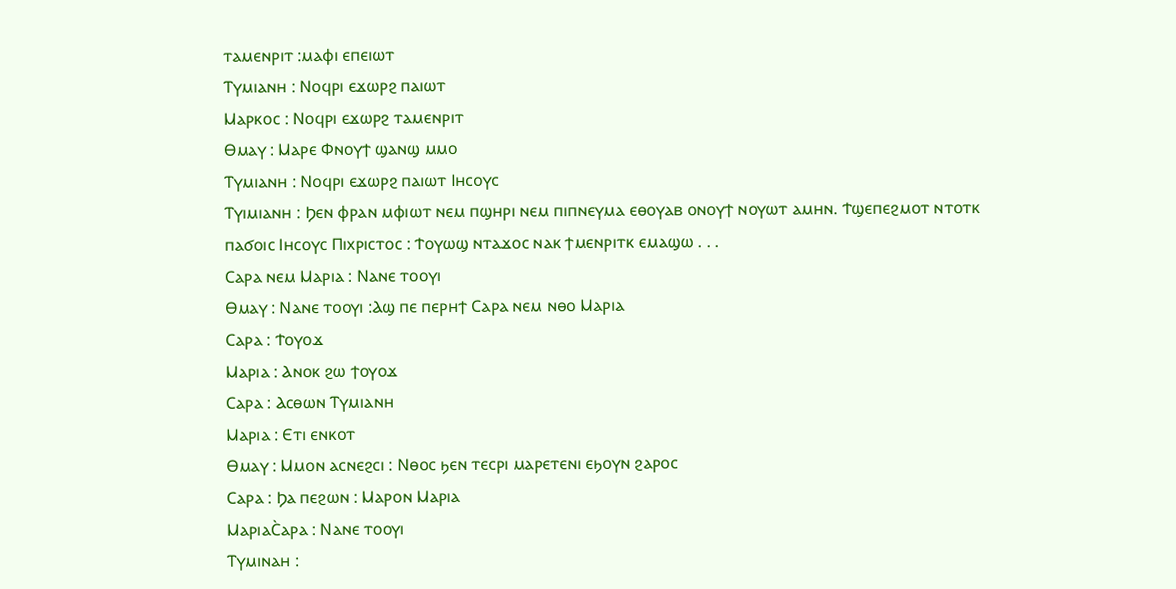ⲧⲁⲙⲉⲛⲣⲓⲧ :ⲙⲁⲫⲓ ⲉⲡⲉⲓⲱⲧ
Ⲧⲩⲙⲓⲁⲛⲏ : Ⲛⲟϥⲣⲓ ⲉϫⲱⲣϩ ⲡⲁⲓⲱⲧ
Ⲙⲁⲣⲕⲟⲥ : Ⲛⲟϥⲣⲓ ⲉϫⲱⲣϩ ⲧⲁⲙⲉⲛⲣⲓⲧ
Ⲑⲙⲁⲩ : Ⲙⲁⲣⲉ Ⲫⲛⲟⲩϯ ϣⲁⲛϣ ⲙⲙⲟ
Ⲧⲩⲙⲓⲁⲛⲏ : Ⲛⲟϥⲣⲓ ⲉϫⲱⲣϩ ⲡⲁⲓⲱⲧ Ⲓⲏⲥⲟⲩⲥ
Ⲧⲩⲓⲙⲓⲁⲛⲏ : Ϧⲉⲛ ⲫⲣⲁⲛ ⲙⲫⲓⲱⲧ ⲛⲉⲙ ⲡϣⲏⲣⲓ ⲛⲉⲙ ⲡⲓⲡⲛⲉⲩⲙⲁ ⲉⲑⲟⲩⲁⲃ ⲟⲛⲟⲩϯ ⲛⲟⲩⲱⲧ ⲁⲙⲏⲛ. Ϯϣⲉⲡⲉϩⲙⲟⲧ ⲛⲧⲟⲧⲕ ⲡⲁϭⲟⲓⲥ Ⲓⲏⲥⲟⲩⲥ Ⲡⲓⲭⲣⲓⲥⲧⲟⲥ : Ϯⲟⲩⲱϣ ⲛⲧⲁϫⲟⲥ ⲛⲁⲕ ϯⲙⲉⲛⲣⲓⲧⲕ ⲉⲙⲁϣⲱ . . .
Ⲥⲁⲣⲁ ⲛⲉⲙ Ⲙⲁⲣⲓⲁ : Ⲛⲁⲛⲉ ⲧⲟⲟⲩⲓ
Ⲑⲙⲁⲩ : Ⲛⲁⲛⲉ ⲧⲟⲟⲩⲓ :Ⲁϣ ⲡⲉ ⲡⲉⲣⲏϯ Ⲥⲁⲣⲁ ⲛⲉⲙ ⲛⲑⲟ Ⲙⲁⲣⲓⲁ
Ⲥⲁⲣⲁ : Ϯⲟⲩⲟϫ
Ⲙⲁⲣⲓⲁ : Ⲁⲛⲟⲕ ϩⲱ ϯⲟⲩⲟϫ
Ⲥⲁⲣⲁ : Ⲁⲥⲑⲱⲛ Ⲧⲩⲙⲓⲁⲛⲏ
Ⲙⲁⲣⲓⲁ : Ⲉⲧⲓ ⲉⲛⲕⲟⲧ
Ⲑⲙⲁⲩ : Ⲙⲙⲟⲛ ⲁⲥⲛⲉϩⲥⲓ : Ⲛⲑⲟⲥ ϧⲉⲛ ⲧⲉⲥⲣⲓ ⲙⲁⲣⲉⲧⲉⲛⲓ ⲉϧⲟⲩⲛ ϩⲁⲣⲟⲥ
Ⲥⲁⲣⲁ : Ϧⲁ ⲡⲉϩⲱⲛ : Ⲙⲁⲣⲟⲛ Ⲙⲁⲣⲓⲁ
ⲘⲁⲣⲓⲁⲤ̀ⲁⲣⲁ : Ⲛⲁⲛⲉ ⲧⲟⲟⲩⲓ
Ⲧⲩⲙⲓⲛⲁⲏ :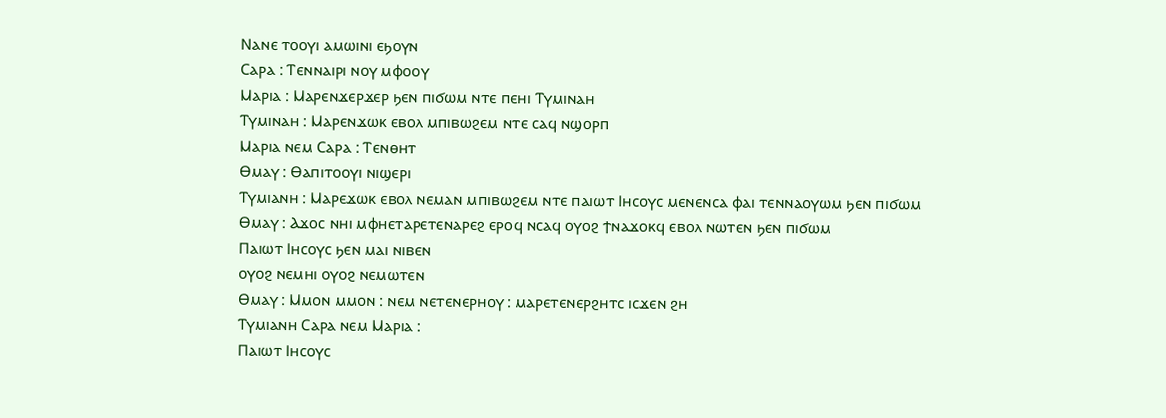Ⲛⲁⲛⲉ ⲧⲟⲟⲩⲓ ⲁⲙⲱⲓⲛⲓ ⲉϧⲟⲩⲛ
Ⲥⲁⲣⲁ : Ⲧⲉⲛⲛⲁⲓⲣⲓ ⲛⲟⲩ ⲙⲫⲟⲟⲩ
Ⲙⲁⲣⲓⲁ : Ⲙⲁⲣⲉⲛϫⲉⲣϫⲉⲣ ϧⲉⲛ ⲡⲓϭⲱⲙ ⲛⲧⲉ ⲡⲉⲏⲓ Ⲧⲩⲙⲓⲛⲁⲏ
Ⲧⲩⲙⲓⲛⲁⲏ : Ⲙⲁⲣⲉⲛϫⲱⲕ ⲉⲃⲟⲗ ⲙⲡⲓⲃⲱϩⲉⲙ ⲛⲧⲉ ⲥⲁϥ ⲛϣⲟⲣⲡ
Ⲙⲁⲣⲓⲁ ⲛⲉⲙ Ⲥⲁⲣⲁ : Ⲧⲉⲛⲑⲏⲧ
Ⲑⲙⲁⲩ : Ⲑⲁⲡⲓⲧⲟⲟⲩⲓ ⲛⲓϣⲉⲣⲓ
Ⲧⲩⲙⲓⲁⲛⲏ : Ⲙⲁⲣⲉϫⲱⲕ ⲉⲃⲟⲗ ⲛⲉⲙⲁⲛ ⲙⲡⲓⲃⲱϩⲉⲙ ⲛⲧⲉ ⲡⲁⲓⲱⲧ Ⲓⲏⲥⲟⲩⲥ ⲙⲉⲛⲉⲛⲥⲁ ⲫⲁⲓ ⲧⲉⲛⲛⲁⲟⲩⲱⲙ ϧⲉⲛ ⲡⲓϭⲱⲙ
Ⲑⲙⲁⲩ : Ⲁϫⲟⲥ ⲛⲏⲓ ⲙⲫⲏⲉⲧⲁⲣⲉⲧⲉⲛⲁⲣⲉϩ ⲉⲣⲟϥ ⲛⲥⲁϥ ⲟⲩⲟϩ ϯⲛⲁϫⲟⲕϥ ⲉⲃⲟⲗ ⲛⲱⲧⲉⲛ ϧⲉⲛ ⲡⲓϭⲱⲙ
Ⲡⲁⲓⲱⲧ Ⲓⲏⲥⲟⲩⲥ ϧⲉⲛ ⲙⲁⲓ ⲛⲓⲃⲉⲛ
ⲟⲩⲟϩ ⲛⲉⲙⲏⲓ ⲟⲩⲟϩ ⲛⲉⲙⲱⲧⲉⲛ
Ⲑⲙⲁⲩ : Ⲙⲙⲟⲛ ⲙⲙⲟⲛ : ⲛⲉⲙ ⲛⲉⲧⲉⲛⲉⲣⲏⲟⲩ : ⲙⲁⲣⲉⲧⲉⲛⲉⲣϩⲏⲧⲥ ⲓⲥϫⲉⲛ ϩⲏ
Ⲧⲩⲙⲓⲁⲛⲏ Ⲥⲁⲣⲁ ⲛⲉⲙ Ⲙⲁⲣⲓⲁ :
Ⲡⲁⲓⲱⲧ Ⲓⲏⲥⲟⲩⲥ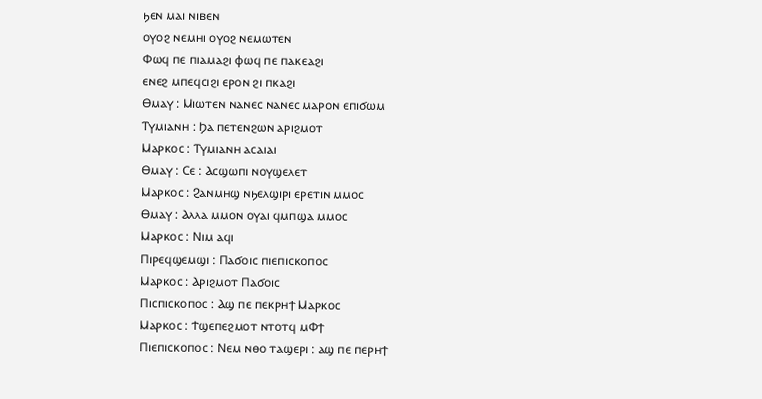ϧⲉⲛ ⲙⲁⲓ ⲛⲓⲃⲉⲛ
ⲟⲩⲟϩ ⲛⲉⲙⲏⲓ ⲟⲩⲟϩ ⲛⲉⲙⲱⲧⲉⲛ
Ⲫⲱϥ ⲡⲉ ⲡⲓⲁⲙⲁϩⲓ ⲫⲱϥ ⲡⲉ ⲡⲁⲕⲉⲁϩⲓ
ⲉⲛⲉϩ ⲙⲡⲉϥⲥⲓϩⲓ ⲉⲣⲟⲛ ϩⲓ ⲡⲕⲁϩⲓ
Ⲑⲙⲁⲩ : Ⲙⲓⲱⲧⲉⲛ ⲛⲁⲛⲉⲥ ⲛⲁⲛⲉⲥ ⲙⲁⲣⲟⲛ ⲉⲡⲓϭⲱⲙ
Ⲧⲩⲙⲓⲁⲛⲏ : Ϧⲁ ⲡⲉⲧⲉⲛϩⲱⲛ ⲁⲣⲓϩⲙⲟⲧ
Ⲙⲁⲣⲕⲟⲥ : Ⲧⲩⲙⲓⲁⲛⲏ ⲁⲥⲁⲓⲁⲓ
Ⲑⲙⲁⲩ : Ⲥⲉ : Ⲁⲥϣⲱⲡⲓ ⲛⲟⲩϣⲉⲗⲉⲧ
Ⲙⲁⲣⲕⲟⲥ : Ϩⲁⲛⲙⲏϣ ⲛϧⲉⲗϣⲓⲣⲓ ⲉⲣⲉⲧⲓⲛ ⲙⲙⲟⲥ
Ⲑⲙⲁⲩ : Ⲁⲗⲗⲁ ⲙⲙⲟⲛ ⲟⲩⲁⲓ ϥⲙⲡϣⲁ ⲙⲙⲟⲥ
Ⲙⲁⲣⲕⲟⲥ : Ⲛⲓⲙ ⲁϥⲓ
Ⲡⲓⲣⲉϥϣⲉⲙϣⲓ : Ⲡⲁϭⲟⲓⲥ ⲡⲓⲉⲡⲓⲥⲕⲟⲡⲟⲥ
Ⲙⲁⲣⲕⲟⲥ : Ⲁⲣⲓϩⲙⲟⲧ Ⲡⲁϭⲟⲓⲥ
Ⲡⲓⲥⲡⲓⲥⲕⲟⲡⲟⲥ : Ⲁϣ ⲡⲉ ⲡⲉⲕⲣⲏϯ Ⲙⲁⲣⲕⲟⲥ
Ⲙⲁⲣⲕⲟⲥ : Ϯϣⲉⲡⲉϩⲙⲟⲧ ⲛⲧⲟⲧϥ ⲙⲪϯ
Ⲡⲓⲉⲡⲓⲥⲕⲟⲡⲟⲥ : Ⲛⲉⲙ ⲛⲑⲟ ⲧⲁϣⲉⲣⲓ : ⲁϣ ⲡⲉ ⲡⲉⲣⲏϯ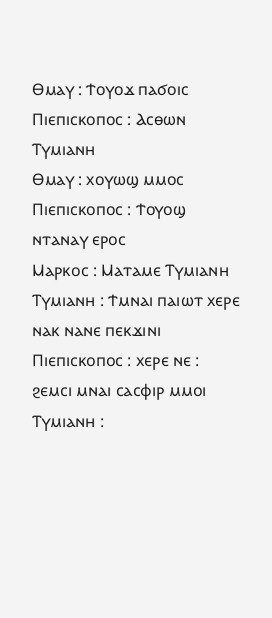Ⲑⲙⲁⲩ : Ϯⲟⲩⲟϫ ⲡⲁϭⲟⲓⲥ
Ⲡⲓⲉⲡⲓⲥⲕⲟⲡⲟⲥ : Ⲁⲥⲑⲱⲛ Ⲧⲩⲙⲓⲁⲛⲏ
Ⲑⲙⲁⲩ : ⲭⲟⲩⲱϣ ⲙⲙⲟⲥ
Ⲡⲓⲉⲡⲓⲥⲕⲟⲡⲟⲥ : Ϯⲟⲩⲟϣ ⲛⲧⲁⲛⲁⲩ ⲉⲣⲟⲥ
Ⲙⲁⲣⲕⲟⲥ : Ⲙⲁⲧⲁⲙⲉ Ⲧⲩⲙⲓⲁⲛⲏ
Ⲧⲩⲙⲓⲁⲛⲏ : Ϯⲙⲛⲁⲓ ⲡⲁⲓⲱⲧ ⲭⲉⲣⲉ ⲛⲁⲕ ⲛⲁⲛⲉ ⲡⲉⲕϫⲓⲛⲓ
Ⲡⲓⲉⲡⲓⲥⲕⲟⲡⲟⲥ : ⲭⲉⲣⲉ ⲛⲉ : ϩⲉⲙⲥⲓ ⲙⲛⲁⲓ ⲥⲁⲥⲫⲓⲣ ⲙⲙⲟⲓ
Ⲧⲩⲙⲓⲁⲛⲏ :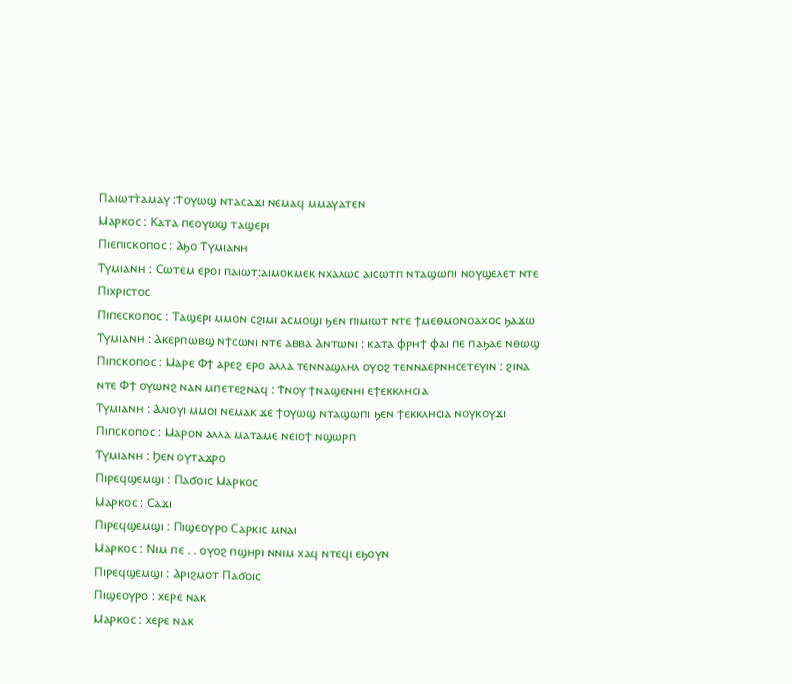Ⲡⲁⲓⲱⲧⲧ̀ⲁⲙⲁⲩ :Ϯⲟⲩⲱϣ ⲛⲧⲁⲥⲁϫⲓ ⲛⲉⲙⲁϥ ⲙⲙⲁⲩⲁⲧⲉⲛ
Ⲙⲁⲣⲕⲟⲥ : Ⲕⲁⲧⲁ ⲡⲉⲟⲩⲱϣ ⲧⲁϣⲉⲣⲓ
Ⲡⲓⲉⲡⲓⲥⲕⲟⲡⲟⲥ : Ⲁϧⲟ Ⲧⲩⲙⲓⲁⲛⲏ
Ⲧⲩⲙⲓⲁⲛⲏ : Ⲥⲱⲧⲉⲙ ⲉⲣⲟⲓ ⲡⲁⲓⲱⲧ:ⲁⲓⲙⲟⲕⲙⲉⲕ ⲛⲭⲁⲗⲱⲥ ⲁⲓⲥⲱⲧⲡ ⲛⲧⲁϣⲱⲡⲓ ⲛⲟⲩϣⲉⲗⲉⲧ ⲛⲧⲉ Ⲡⲓⲭⲣⲓⲥⲧⲟⲥ
Ⲡⲓⲡⲉⲥⲕⲟⲡⲟⲥ : Ⲧⲁϣⲉⲣⲓ ⲙⲙⲟⲛ ⲥϩⲓⲙⲓ ⲁⲥⲙⲟϣⲓ ϧⲉⲛ ⲡⲓⲙⲓⲱⲧ ⲛⲧⲉ ϯⲙⲉⲑⲙⲟⲛⲟⲁⲭⲟⲥ ϧⲁϫⲱ
Ⲧⲩⲙⲓⲁⲛⲏ : Ⲁⲕⲉⲣⲡⲱⲃϣ ⲛϯⲥⲱⲛⲓ ⲛⲧⲉ ⲁⲃⲃⲁ Ⲁⲛⲧⲱⲛⲓ : ⲕⲁⲧⲁ ⲫⲣⲏϯ ⲫⲁⲓ ⲡⲉ ⲡⲁϧⲁⲉ ⲛⲑⲱϣ
Ⲡⲓⲡⲥⲕⲟⲡⲟⲥ : Ⲙⲁⲣⲉ Ⲫϯ ⲁⲣⲉϩ ⲉⲣⲟ ⲁⲗⲗⲁ ⲧⲉⲛⲛⲁϣⲗⲏⲗ ⲟⲩⲟϩ ⲧⲉⲛⲛⲁⲉⲣⲛⲏⲥⲉⲧⲉⲩⲓⲛ : ϩⲓⲛⲁ ⲛⲧⲉ Ⲫϯ ⲟⲩⲱⲛϩ ⲛⲁⲛ ⲙⲡⲉⲧⲉϩⲛⲁϥ : Ϯⲛⲟⲩ ϯⲛⲁϣⲉⲛⲏⲓ ⲉϯⲉⲕⲕⲗⲏⲥⲓⲁ
Ⲧⲩⲙⲓⲁⲛⲏ : Ⲁⲗⲓⲟⲩⲓ ⲙⲙⲟⲓ ⲛⲉⲙⲁⲕ ϫⲉ ϯⲟⲩⲱϣ ⲛⲧⲁϣⲱⲡⲓ ϧⲉⲛ ϯⲉⲕⲕⲗⲏⲥⲓⲁ ⲛⲟⲩⲕⲟⲩϫⲓ
Ⲡⲓⲡⲥⲕⲟⲡⲟⲥ : Ⲙⲁⲣⲟⲛ ⲁⲗⲗⲁ ⲙⲁⲧⲁⲙⲉ ⲛⲉⲓⲟϯ ⲛϣⲱⲣⲡ
Ⲧⲩⲙⲓⲁⲛⲏ : Ϧⲉⲛ ⲟⲩⲧⲁϫⲣⲟ
Ⲡⲓⲣⲉϥϣⲉⲙϣⲓ : Ⲡⲁϭⲟⲓⲥ Ⲙⲁⲣⲕⲟⲥ
Ⲙⲁⲣⲕⲟⲥ : Ⲥⲁϫⲓ
Ⲡⲓⲣⲉϥϣⲉⲙϣⲓ : Ⲡⲓϣⲉⲟⲩⲣⲟ Ⲥⲁⲣⲕⲓⲥ ⲙⲛⲁⲓ
Ⲙⲁⲣⲕⲟⲥ : Ⲛⲓⲙ ⲡⲉ . . ⲟⲩⲟϩ ⲡϣⲏⲣⲓ ⲛⲛⲓⲙ ⲭⲁϥ ⲛⲧⲉϥⲓ ⲉϧⲟⲩⲛ
Ⲡⲓⲣⲉϥϣⲉⲙϣⲓ : Ⲁⲣⲓϩⲙⲟⲧ Ⲡⲁϭⲟⲓⲥ
Ⲡⲓϣⲉⲟⲩⲣⲟ : ⲭⲉⲣⲉ ⲛⲁⲕ
Ⲙⲁⲣⲕⲟⲥ : ⲭⲉⲣⲉ ⲛⲁⲕ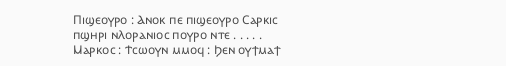Ⲡⲓϣⲉⲟⲩⲣⲟ : Ⲁⲛⲟⲕ ⲡⲉ ⲡⲓϣⲉⲟⲩⲣⲟ Ⲥⲁⲣⲕⲓⲥ ⲡϣⲏⲣⲓ ⲛⲖⲟⲣⲁⲛⲓⲟⲥ ⲡⲟⲩⲣⲟ ⲛⲧⲉ . . . . .
Ⲙⲁⲣⲕⲟⲥ : Ϯⲥⲱⲟⲩⲛ ⲙⲙⲟϥ : Ϧⲉⲛ ⲟⲩϯⲙⲁϯ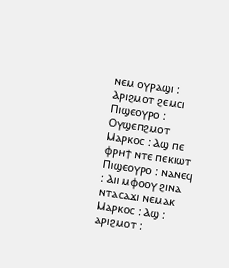ⲛⲉⲙ ⲟⲩⲣⲁϣⲓ : Ⲁⲣⲓϩⲙⲟⲧ ϩⲉⲙⲥⲓ
Ⲡⲓϣⲉⲟⲩⲣⲟ : Ⲟⲩϣⲉⲡϩⲙⲟⲧ
Ⲙⲁⲣⲕⲟⲥ : Ⲁϣ ⲡⲉ ⲫⲣⲏϯ ⲛⲧⲉ ⲡⲉⲕⲓⲱⲧ
Ⲡⲓϣⲉⲟⲩⲣⲟ : ⲛⲁⲛⲉϥ : Ⲁⲓⲓ ⲙⲫⲟⲟⲩ ϩⲓⲛⲁ ⲛⲧⲁⲥⲁϫⲓ ⲛⲉⲙⲁⲕ
Ⲙⲁⲣⲕⲟⲥ : Ⲁϣ : ⲁⲣⲓϩⲙⲟⲧ :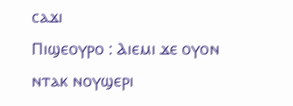ⲥⲁϫⲓ
Ⲡⲓϣⲉⲟⲩⲣⲟ : Ⲁⲓⲉⲙⲓ ϫⲉ ⲟⲩⲟⲛ ⲛⲧⲁⲕ ⲛⲟⲩϣⲉⲣⲓ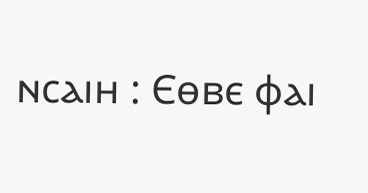ⲛⲥⲁⲓⲏ : Ⲉⲑⲃⲉ ⲫⲁⲓ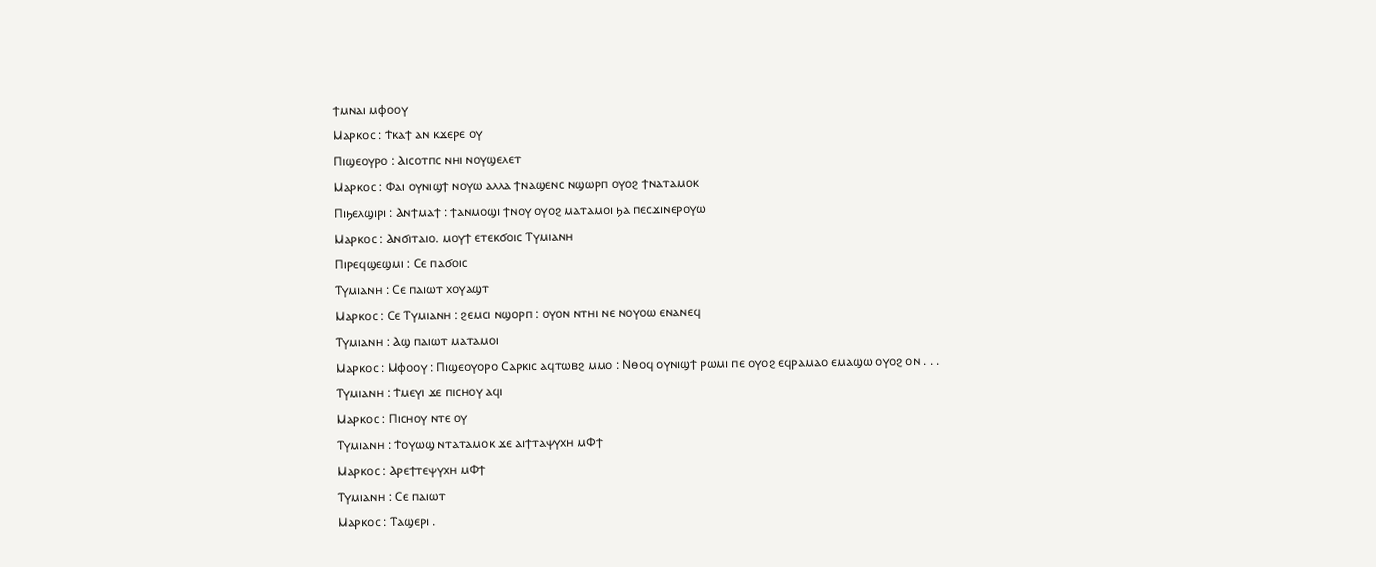ϯⲙⲛⲁⲓ ⲙⲫⲟⲟⲩ
Ⲙⲁⲣⲕⲟⲥ : Ϯⲕⲁϯ ⲁⲛ ⲕϫⲉⲣⲉ ⲟⲩ
Ⲡⲓϣⲉⲟⲩⲣⲟ : Ⲁⲓⲥⲟⲧⲡⲥ ⲛⲏⲓ ⲛⲟⲩϣⲉⲗⲉⲧ
Ⲙⲁⲣⲕⲟⲥ : Ⲫⲁⲓ ⲟⲩⲛⲓϣϯ ⲛⲟⲩⲱ ⲁⲗⲗⲁ ϯⲛⲁϣⲉⲛⲥ ⲛϣⲱⲣⲡ ⲟⲩⲟϩ ϯⲛⲁⲧⲁⲙⲟⲕ
Ⲡⲓϧⲉⲗϣⲓⲣⲓ : Ⲁⲛϯⲙⲁϯ : ϯⲁⲛⲙⲟϣⲓ ϯⲛⲟⲩ ⲟⲩⲟϩ ⲙⲁⲧⲁⲙⲟⲓ ϧⲁ ⲡⲉⲥϫⲓⲛⲉⲣⲟⲩⲱ
Ⲙⲁⲣⲕⲟⲥ : Ⲁⲛϭⲓⲧⲁⲓⲟ. ⲙⲟⲩϯ ⲉⲧⲉⲕϭⲟⲓⲥ Ⲧⲩⲙⲓⲁⲛⲏ
Ⲡⲓⲣⲉϥϣⲉϣⲙⲓ : Ⲥⲉ ⲡⲁϭⲟⲓⲥ
Ⲧⲩⲙⲓⲁⲛⲏ : Ⲥⲉ ⲡⲁⲓⲱⲧ ⲭⲟⲩⲁϣⲧ
Ⲙⲁⲣⲕⲟⲥ : Ⲥⲉ Ⲧⲩⲙⲓⲁⲛⲏ : ϩⲉⲙⲥⲓ ⲛϣⲟⲣⲡ : ⲟⲩⲟⲛ ⲛⲧⲏⲓ ⲛⲉ ⲛⲟⲩⲟⲱ ⲉⲛⲁⲛⲉϥ
Ⲧⲩⲙⲓⲁⲛⲏ : Ⲁϣ ⲡⲁⲓⲱⲧ ⲙⲁⲧⲁⲙⲟⲓ
Ⲙⲁⲣⲕⲟⲥ : Ⲙⲫⲟⲟⲩ : Ⲡⲓϣⲉⲟⲩⲟⲣⲟ Ⲥⲁⲣⲕⲓⲥ ⲁϥⲧⲱⲃϩ ⲙⲙⲟ : Ⲛⲑⲟϥ ⲟⲩⲛⲓϣϯ ⲣⲱⲙⲓ ⲡⲉ ⲟⲩⲟϩ ⲉϥⲣⲁⲙⲁⲟ ⲉⲙⲁϣⲱ ⲟⲩⲟϩ ⲟⲛ . . .
Ⲧⲩⲙⲓⲁⲛⲏ : Ϯⲙⲉⲩⲓ ϫⲉ ⲡⲓⲥⲏⲟⲩ ⲁϥⲓ
Ⲙⲁⲣⲕⲟⲥ : Ⲡⲓⲥⲏⲟⲩ ⲛⲧⲉ ⲟⲩ
Ⲧⲩⲙⲓⲁⲛⲏ : Ϯⲟⲩⲱϣ ⲛⲧⲁⲧⲁⲙⲟⲕ ϫⲉ ⲁⲓϯⲧⲁⲯⲩⲭⲏ ⲙⲪϯ
Ⲙⲁⲣⲕⲟⲥ : Ⲁⲣⲉϯⲧⲉⲯⲩⲭⲏ ⲙⲪϯ
Ⲧⲩⲙⲓⲁⲛⲏ : Ⲥⲉ ⲡⲁⲓⲱⲧ
Ⲙⲁⲣⲕⲟⲥ : Ⲧⲁϣⲉⲣⲓ .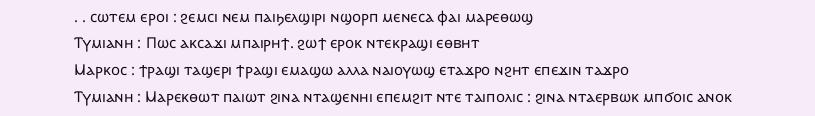. . ⲥⲱⲧⲉⲙ ⲉⲣⲟⲓ : ϩⲉⲙⲥⲓ ⲛⲉⲙ ⲡⲁⲓϧⲉⲗϣⲓⲣⲓ ⲛϣⲟⲣⲡ ⲙⲉⲛⲉⲥⲁ ⲫⲁⲓ ⲙⲁⲣⲉⲑⲱϣ
Ⲧⲩⲙⲓⲁⲛⲏ : Ⲡⲱⲥ ⲁⲕⲥⲁϫⲓ ⲙⲡⲁⲓⲣⲏϯ. ϩⲱϯ ⲉⲣⲟⲕ ⲛⲧⲉⲕⲣⲁϣⲓ ⲉⲑⲃⲏⲧ
Ⲙⲁⲣⲕⲟⲥ : ϯⲣⲁϣⲓ ⲧⲁϣⲉⲣⲓ ϯⲣⲁϣⲓ ⲉⲙⲁϣⲱ ⲁⲗⲗⲁ ⲛⲁⲓⲟⲩⲱϣ ⲉⲧⲁϫⲣⲟ ⲛϩⲏⲧ ⲉⲡⲉϫⲓⲛ ⲧⲁϫⲣⲟ
Ⲧⲩⲙⲓⲁⲛⲏ : Ⲙⲁⲣⲉⲕⲑⲱⲧ ⲡⲁⲓⲱⲧ ϩⲓⲛⲁ ⲛⲧⲁϣⲉⲛⲏⲓ ⲉⲡⲉⲙϩⲓⲧ ⲛⲧⲉ ⲧⲁⲓⲡⲟⲗⲓⲥ : ϩⲓⲛⲁ ⲛⲧⲁⲉⲣⲃⲱⲕ ⲙⲡϭⲟⲓⲥ ⲁⲛⲟⲕ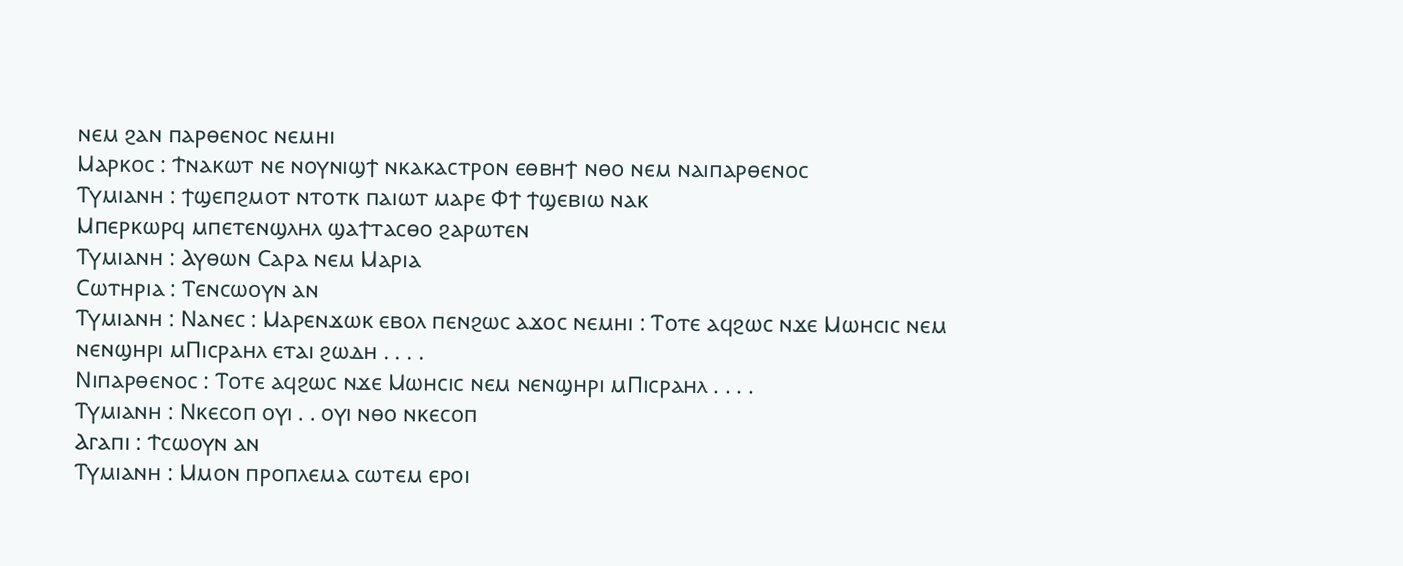ⲛⲉⲙ ϩⲁⲛ ⲡⲁⲣⲑⲉⲛⲟⲥ ⲛⲉⲙⲏⲓ
Ⲙⲁⲣⲕⲟⲥ : Ϯⲛⲁⲕⲱⲧ ⲛⲉ ⲛⲟⲩⲛⲓϣϯ ⲛⲕⲁⲕⲁⲥⲧⲣⲟⲛ ⲉⲑⲃⲏϯ ⲛⲑⲟ ⲛⲉⲙ ⲛⲁⲓⲡⲁⲣⲑⲉⲛⲟⲥ
Ⲧⲩⲙⲓⲁⲛⲏ : ϯϣⲉⲡϩⲙⲟⲧ ⲛⲧⲟⲧⲕ ⲡⲁⲓⲱⲧ ⲙⲁⲣⲉ Ⲫϯ ϯϣⲉⲃⲓⲱ ⲛⲁⲕ
Ⲙⲡⲉⲣⲕⲱⲣϥ ⲙⲡⲉⲧⲉⲛϣⲗⲏⲗ ϣⲁϯⲧⲁⲥⲑⲟ ϩⲁⲣⲱⲧⲉⲛ
Ⲧⲩⲙⲓⲁⲛⲏ : Ⲁⲩⲑⲱⲛ Ⲥⲁⲣⲁ ⲛⲉⲙ Ⲙⲁⲣⲓⲁ
Ⲥⲱⲧⲏⲣⲓⲁ : Ⲧⲉⲛⲥⲱⲟⲩⲛ ⲁⲛ
Ⲧⲩⲙⲓⲁⲛⲏ : Ⲛⲁⲛⲉⲥ : Ⲙⲁⲣⲉⲛϫⲱⲕ ⲉⲃⲟⲗ ⲡⲉⲛϩⲱⲥ ⲁϫⲟⲥ ⲛⲉⲙⲏⲓ : Ⲧⲟⲧⲉ ⲁϥϩⲱⲥ ⲛϫⲉ Ⲙⲱⲏⲥⲓⲥ ⲛⲉⲙ ⲛⲉⲛϣⲏⲣⲓ ⲙⲠⲓⲥⲣⲁⲏⲗ ⲉⲧⲁⲓ ϩⲱⲇⲏ . . . .
Ⲛⲓⲡⲁⲣⲑⲉⲛⲟⲥ : Ⲧⲟⲧⲉ ⲁϥϩⲱⲥ ⲛϫⲉ Ⲙⲱⲏⲥⲓⲥ ⲛⲉⲙ ⲛⲉⲛϣⲏⲣⲓ ⲙⲠⲓⲥⲣⲁⲏⲗ . . . .
Ⲧⲩⲙⲓⲁⲛⲏ : Ⲛⲕⲉⲥⲟⲡ ⲟⲩⲓ . . ⲟⲩⲓ ⲛⲑⲟ ⲛⲕⲉⲥⲟⲡ
Ⲁⲅⲁⲡⲓ : Ϯⲥⲱⲟⲩⲛ ⲁⲛ
Ⲧⲩⲙⲓⲁⲛⲏ : Ⲙⲙⲟⲛ ⲡⲣⲟⲡⲗⲉⲙⲁ ⲥⲱⲧⲉⲙ ⲉⲣⲟⲓ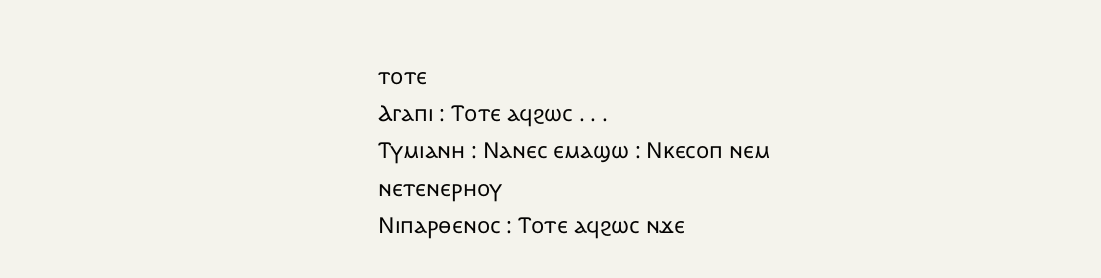ⲧⲟⲧⲉ
Ⲁⲅⲁⲡⲓ : Ⲧⲟⲧⲉ ⲁϥϩⲱⲥ . . .
Ⲧⲩⲙⲓⲁⲛⲏ : Ⲛⲁⲛⲉⲥ ⲉⲙⲁϣⲱ : Ⲛⲕⲉⲥⲟⲡ ⲛⲉⲙ ⲛⲉⲧⲉⲛⲉⲣⲏⲟⲩ
Ⲛⲓⲡⲁⲣⲑⲉⲛⲟⲥ : Ⲧⲟⲧⲉ ⲁϥϩⲱⲥ ⲛϫⲉ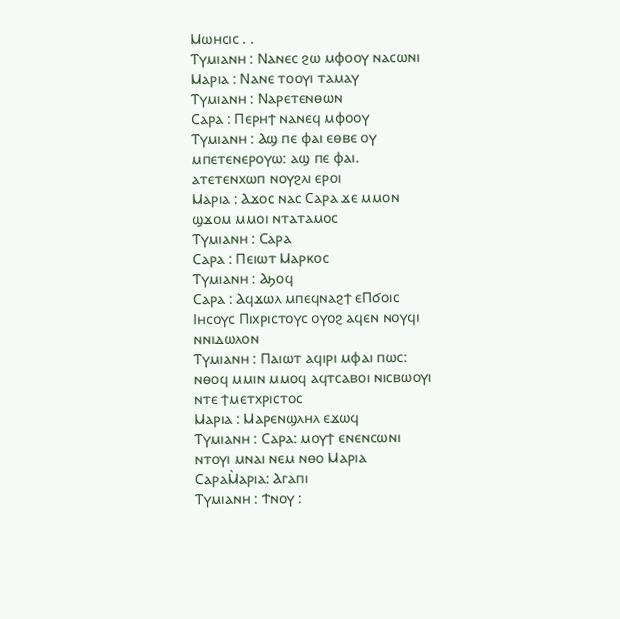Ⲙⲱⲏⲥⲓⲥ . .
Ⲧⲩⲙⲓⲁⲛⲏ : Ⲛⲁⲛⲉⲥ ϩⲱ ⲙⲫⲟⲟⲩ ⲛⲁⲥⲱⲛⲓ
Ⲙⲁⲣⲓⲁ : Ⲛⲁⲛⲉ ⲧⲟⲟⲩⲓ ⲧⲁⲙⲁⲩ
Ⲧⲩⲙⲓⲁⲛⲏ : Ⲛⲁⲣⲉⲧⲉⲛⲑⲱⲛ
Ⲥⲁⲣⲁ : Ⲡⲉⲣⲏϯ ⲛⲁⲛⲉϥ ⲙⲫⲟⲟⲩ
Ⲧⲩⲙⲓⲁⲛⲏ : Ⲁϣ ⲡⲉ ⲫⲁⲓ ⲉⲑⲃⲉ ⲟⲩ ⲙⲡⲉⲧⲉⲛⲉⲣⲟⲩⲱ: ⲁϣ ⲡⲉ ⲫⲁⲓ. ⲁⲧⲉⲧⲉⲛⲭⲱⲡ ⲛⲟⲩϩⲗⲓ ⲉⲣⲟⲓ
Ⲙⲁⲣⲓⲁ : Ⲁϫⲟⲥ ⲛⲁⲥ Ⲥⲁⲣⲁ ϫⲉ ⲙⲙⲟⲛ ϣϫⲟⲙ ⲙⲙⲟⲓ ⲛⲧⲁⲧⲁⲙⲟⲥ
Ⲧⲩⲙⲓⲁⲛⲏ : Ⲥⲁⲣⲁ
Ⲥⲁⲣⲁ : Ⲡⲉⲓⲱⲧ Ⲙⲁⲣⲕⲟⲥ
Ⲧⲩⲙⲓⲁⲛⲏ : Ⲁϧⲟϥ
Ⲥⲁⲣⲁ : Ⲁϥϫⲱⲗ ⲙⲡⲉϥⲛⲁϩϯ ⲉⲠϭⲟⲓⲥ Ⲓⲏⲥⲟⲩⲥ Ⲡⲓⲭⲣⲓⲥⲧⲟⲩⲥ ⲟⲩⲟϩ ⲁϥⲉⲛ ⲛⲟⲩϥⲓ ⲛⲛⲓⲇⲱⲗⲟⲛ
Ⲧⲩⲙⲓⲁⲛⲏ : Ⲡⲁⲓⲱⲧ ⲁϥⲓⲣⲓ ⲙⲫⲁⲓ ⲡⲱⲥ: ⲛⲑⲟϥ ⲙⲙⲓⲛ ⲙⲙⲟϥ ⲁϥⲧⲥⲁⲃⲟⲓ ⲛⲓⲥⲃⲱⲟⲩⲓ ⲛⲧⲉ ϯⲙⲉⲧⲭⲣⲓⲥⲧⲟⲥ
Ⲙⲁⲣⲓⲁ : Ⲙⲁⲣⲉⲛϣⲗⲏⲗ ⲉϫⲱϥ
Ⲧⲩⲙⲓⲁⲛⲏ : Ⲥⲁⲣⲁ: ⲙⲟⲩϯ ⲉⲛⲉⲛⲥⲱⲛⲓ ⲛⲧⲟⲩⲓ ⲙⲛⲁⲓ ⲛⲉⲙ ⲛⲑⲟ Ⲙⲁⲣⲓⲁ
ⲤⲁⲣⲁⲘ̀ⲁⲣⲓⲁ: Ⲁⲅⲁⲡⲓ
Ⲧⲩⲙⲓⲁⲛⲏ : Ϯⲛⲟⲩ :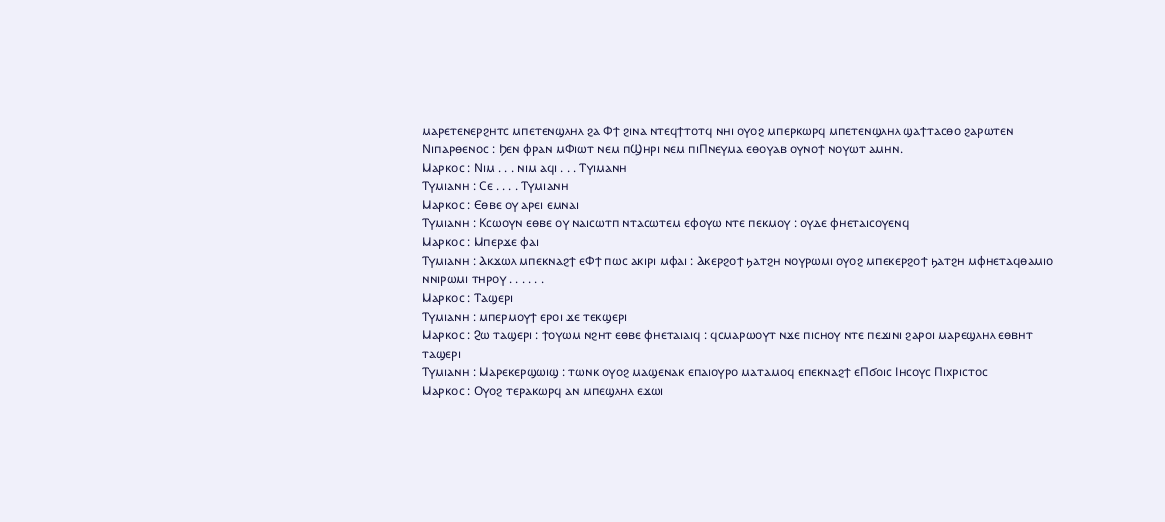ⲙⲁⲣⲉⲧⲉⲛⲉⲣϩⲏⲧⲥ ⲙⲡⲉⲧⲉⲛϣⲗⲏⲗ ϩⲁ Ⲫϯ ϩⲓⲛⲁ ⲛⲧⲉϥϯⲧⲟⲧϥ ⲛⲏⲓ ⲟⲩⲟϩ ⲙⲡⲉⲣⲕⲱⲣϥ ⲙⲡⲉⲧⲉⲛϣⲗⲏⲗ ϣⲁϯⲧⲁⲥⲑⲟ ϩⲁⲣⲱⲧⲉⲛ
Ⲛⲓⲡⲁⲣⲑⲉⲛⲟⲥ : Ϧⲉⲛ ⲫⲣⲁⲛ ⲙⲪⲓⲱⲧ ⲛⲉⲙ ⲡϢⲏⲣⲓ ⲛⲉⲙ ⲡⲓⲠⲛⲉⲩⲙⲁ ⲉⲑⲟⲩⲁⲃ ⲟⲩⲛⲟϯ ⲛⲟⲩⲱⲧ ⲁⲙⲏⲛ.
Ⲙⲁⲣⲕⲟⲥ : Ⲛⲓⲙ . . . ⲛⲓⲙ ⲁϥⲓ . . . Ⲧⲩⲓⲙⲁⲛⲏ
Ⲧⲩⲙⲓⲁⲛⲏ : Ⲥⲉ . . . . Ⲧⲩⲙⲓⲁⲛⲏ
Ⲙⲁⲣⲕⲟⲥ : Ⲉⲑⲃⲉ ⲟⲩ ⲁⲣⲉⲓ ⲉⲙⲛⲁⲓ
Ⲧⲩⲙⲓⲁⲛⲏ : Ⲕⲥⲱⲟⲩⲛ ⲉⲑⲃⲉ ⲟⲩ ⲛⲁⲓⲥⲱⲧⲡ ⲛⲧⲁⲥⲱⲧⲉⲙ ⲉⲫⲟⲩⲱ ⲛⲧⲉ ⲡⲉⲕⲙⲟⲩ : ⲟⲩⲇⲉ ⲫⲏⲉⲧⲁⲓⲥⲟⲩⲉⲛϥ
Ⲙⲁⲣⲕⲟⲥ : Ⲙⲡⲉⲣϫⲉ ⲫⲁⲓ
Ⲧⲩⲙⲓⲁⲛⲏ : Ⲁⲕϫⲱⲗ ⲙⲡⲉⲕⲛⲁϩϯ ⲉⲪϯ ⲡⲱⲥ ⲁⲕⲓⲣⲓ ⲙⲫⲁⲓ : Ⲁⲕⲉⲣϩⲟϯ ϧⲁⲧϩⲏ ⲛⲟⲩⲣⲱⲙⲓ ⲟⲩⲟϩ ⲙⲡⲉⲕⲉⲣϩⲟϯ ϧⲁⲧϩⲏ ⲙⲫⲏⲉⲧⲁϥⲑⲁⲙⲓⲟ ⲛⲛⲓⲣⲱⲙⲓ ⲧⲏⲣⲟⲩ . . . . . .
Ⲙⲁⲣⲕⲟⲥ : Ⲧⲁϣⲉⲣⲓ
Ⲧⲩⲙⲓⲁⲛⲏ : ⲙⲡⲉⲣⲙⲟⲩϯ ⲉⲣⲟⲓ ϫⲉ ⲧⲉⲕϣⲉⲣⲓ
Ⲙⲁⲣⲕⲟⲥ : Ϩⲱ ⲧⲁϣⲉⲣⲓ : ϯⲟⲩⲱⲙ ⲛϩⲏⲧ ⲉⲑⲃⲉ ⲫⲏⲉⲧⲁⲓⲁⲓϥ : ϥⲥⲙⲁⲣⲱⲟⲩⲧ ⲛϫⲉ ⲡⲓⲥⲏⲟⲩ ⲛⲧⲉ ⲡⲉϫⲓⲛⲓ ϩⲁⲣⲟⲓ ⲙⲁⲣⲉϣⲗⲏⲗ ⲉⲑⲃⲏⲧ ⲧⲁϣⲉⲣⲓ
Ⲧⲩⲙⲓⲁⲛⲏ : Ⲙⲁⲣⲉⲕⲉⲣϣⲱⲓϣ : ⲧⲱⲛⲕ ⲟⲩⲟϩ ⲙⲁϣⲉⲛⲁⲕ ⲉⲡⲁⲓⲟⲩⲣⲟ ⲙⲁⲧⲁⲙⲟϥ ⲉⲡⲉⲕⲛⲁϩϯ ⲉⲠϭⲟⲓⲥ Ⲓⲏⲥⲟⲩⲥ Ⲡⲓⲭⲣⲓⲥⲧⲟⲥ
Ⲙⲁⲣⲕⲟⲥ : Ⲟⲩⲟϩ ⲧⲉⲣⲁⲕⲱⲣϥ ⲁⲛ ⲙⲡⲉϣⲗⲏⲗ ⲉϫⲱⲓ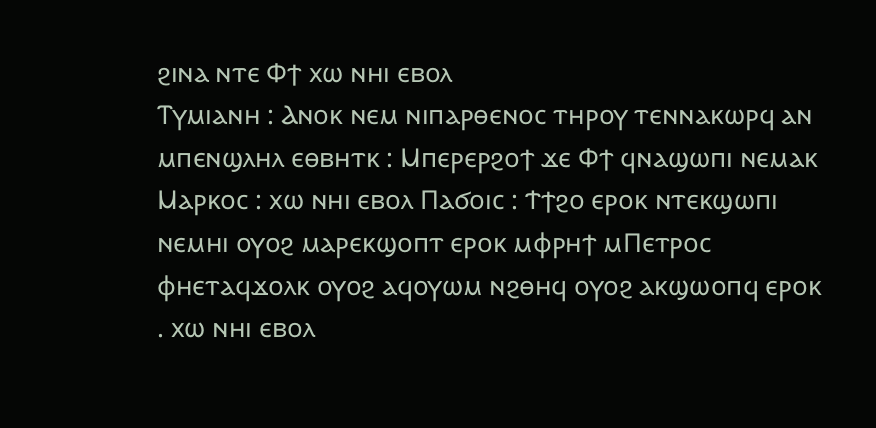ϩⲓⲛⲁ ⲛⲧⲉ Ⲫϯ ⲭⲱ ⲛⲏⲓ ⲉⲃⲟⲗ
Ⲧⲩⲙⲓⲁⲛⲏ : Ⲁⲛⲟⲕ ⲛⲉⲙ ⲛⲓⲡⲁⲣⲑⲉⲛⲟⲥ ⲧⲏⲣⲟⲩ ⲧⲉⲛⲛⲁⲕⲱⲣϥ ⲁⲛ ⲙⲡⲉⲛϣⲗⲏⲗ ⲉⲑⲃⲏⲧⲕ : Ⲙⲡⲉⲣⲉⲣϩⲟϯ ϫⲉ Ⲫϯ ϥⲛⲁϣⲱⲡⲓ ⲛⲉⲙⲁⲕ
Ⲙⲁⲣⲕⲟⲥ : ⲭⲱ ⲛⲏⲓ ⲉⲃⲟⲗ Ⲡⲁϭⲟⲓⲥ : Ϯϯϩⲟ ⲉⲣⲟⲕ ⲛⲧⲉⲕϣⲱⲡⲓ ⲛⲉⲙⲏⲓ ⲟⲩⲟϩ ⲙⲁⲣⲉⲕϣⲟⲡⲧ ⲉⲣⲟⲕ ⲙⲫⲣⲏϯ ⲙⲠⲉⲧⲣⲟⲥ ⲫⲏⲉⲧⲁϥϫⲟⲗⲕ ⲟⲩⲟϩ ⲁϥⲟⲩⲱⲙ ⲛϩⲑⲏϥ ⲟⲩⲟϩ ⲁⲕϣⲱⲟⲡϥ ⲉⲣⲟⲕ . ⲭⲱ ⲛⲏⲓ ⲉⲃⲟⲗ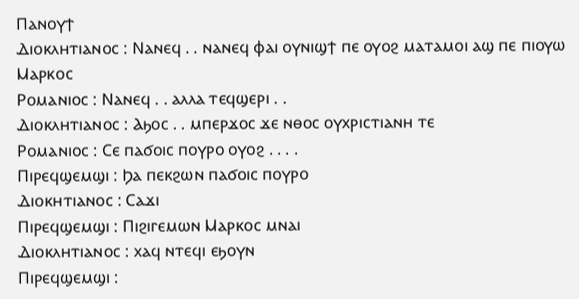Ⲡⲁⲛⲟⲩϯ
Ⲇⲓⲟⲕⲗⲏⲧⲓⲁⲛⲟⲥ : Ⲛⲁⲛⲉϥ . . ⲛⲁⲛⲉϥ ⲫⲁⲓ ⲟⲩⲛⲓϣϯ ⲡⲉ ⲟⲩⲟϩ ⲙⲁⲧⲁⲙⲟⲓ ⲁϣ ⲡⲉ ⲡⲓⲟⲩⲱ Ⲙⲁⲣⲕⲟⲥ
Ⲣⲟⲙⲁⲛⲓⲟⲥ : Ⲛⲁⲛⲉϥ . . ⲁⲗⲗⲁ ⲧⲉϥϣⲉⲣⲓ . .
Ⲇⲓⲟⲕⲗⲏⲧⲓⲁⲛⲟⲥ : Ⲁϧⲟⲥ . . ⲙⲡⲉⲣϫⲟⲥ ϫⲉ ⲛⲑⲟⲥ ⲟⲩⲭⲣⲓⲥⲧⲓⲁⲛⲏ ⲧⲉ
Ⲣⲟⲙⲁⲛⲓⲟⲥ : Ⲥⲉ ⲡⲁϭⲟⲓⲥ ⲡⲟⲩⲣⲟ ⲟⲩⲟϩ . . . .
Ⲡⲓⲣⲉϥϣⲉⲙϣⲓ : Ϧⲁ ⲡⲉⲕϩⲱⲛ ⲡⲁϭⲟⲓⲥ ⲡⲟⲩⲣⲟ
Ⲇⲓⲟⲕⲏⲧⲓⲁⲛⲟⲥ : Ⲥⲁϫⲓ
Ⲡⲓⲣⲉϥϣⲉⲙϣⲓ : Ⲡⲓϩⲓⲅⲉⲙⲱⲛ Ⲙⲁⲣⲕⲟⲥ ⲙⲛⲁⲓ
Ⲇⲓⲟⲕⲗⲏⲧⲓⲁⲛⲟⲥ : ⲭⲁϥ ⲛⲧⲉϥⲓ ⲉϧⲟⲩⲛ
Ⲡⲓⲣⲉϥϣⲉⲙϣⲓ :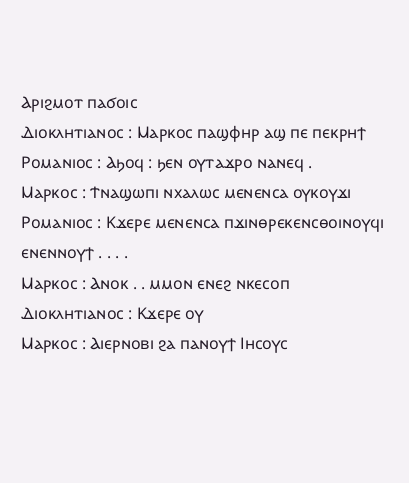Ⲁⲣⲓϩⲙⲟⲧ ⲡⲁϭⲟⲓⲥ
Ⲇⲓⲟⲕⲗⲏⲧⲓⲁⲛⲟⲥ : Ⲙⲁⲣⲕⲟⲥ ⲡⲁϣⲫⲏⲣ ⲁϣ ⲡⲉ ⲡⲉⲕⲣⲏϯ
Ⲣⲟⲙⲁⲛⲓⲟⲥ : Ⲁϧⲟϥ : ϧⲉⲛ ⲟⲩⲧⲁϫⲣⲟ ⲛⲁⲛⲉϥ .
Ⲙⲁⲣⲕⲟⲥ : Ϯⲛⲁϣⲱⲡⲓ ⲛⲭⲁⲗⲱⲥ ⲙⲉⲛⲉⲛⲥⲁ ⲟⲩⲕⲟⲩϫⲓ
Ⲣⲟⲙⲁⲛⲓⲟⲥ : Ⲕϫⲉⲣⲉ ⲙⲉⲛⲉⲛⲥⲁ ⲡϫⲓⲛⲑⲣⲉⲕⲉⲛⲥⲑⲟⲓⲛⲟⲩϥⲓ ⲉⲛⲉⲛⲛⲟⲩϯ . . . .
Ⲙⲁⲣⲕⲟⲥ : Ⲁⲛⲟⲕ . . ⲙⲙⲟⲛ ⲉⲛⲉϩ ⲛⲕⲉⲥⲟⲡ
Ⲇⲓⲟⲕⲗⲏⲧⲓⲁⲛⲟⲥ : Ⲕϫⲉⲣⲉ ⲟⲩ
Ⲙⲁⲣⲕⲟⲥ : Ⲁⲓⲉⲣⲛⲟⲃⲓ ϩⲁ ⲡⲁⲛⲟⲩϯ Ⲓⲏⲥⲟⲩⲥ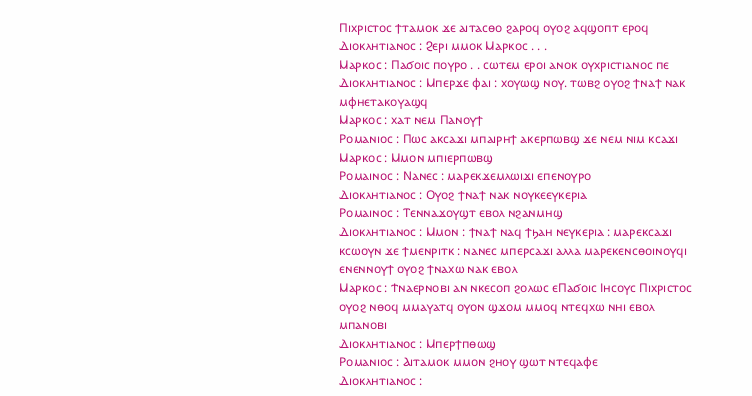Ⲡⲓⲭⲣⲓⲥⲧⲟⲥ ϯⲧⲁⲙⲟⲕ ϫⲉ ⲁⲓⲧⲁⲥⲑⲟ ϩⲁⲣⲟϥ ⲟⲩⲟϩ ⲁϥϣⲟⲡⲧ ⲉⲣⲟϥ
Ⲇⲓⲟⲕⲗⲏⲧⲓⲁⲛⲟⲥ : Ϩⲉⲣⲓ ⲙⲙⲟⲕ Ⲙⲁⲣⲕⲟⲥ . . .
Ⲙⲁⲣⲕⲟⲥ : Ⲡⲁϭⲟⲓⲥ ⲡⲟⲩⲣⲟ . . ⲥⲱⲧⲉⲙ ⲉⲣⲟⲓ ⲁⲛⲟⲕ ⲟⲩⲭⲣⲓⲥⲧⲓⲁⲛⲟⲥ ⲡⲉ
Ⲇⲓⲟⲕⲗⲏⲧⲓⲁⲛⲟⲥ : Ⲙⲡⲉⲣϫⲉ ⲫⲁⲓ : ⲭⲟⲩⲱϣ ⲛⲟⲩ. ⲧⲱⲃϩ ⲟⲩⲟϩ ϯⲛⲁϯ ⲛⲁⲕ ⲙⲫⲏⲉⲧⲁⲕⲟⲩⲁϣϥ
Ⲙⲁⲣⲕⲟⲥ : ⲭⲁⲧ ⲛⲉⲙ Ⲡⲁⲛⲟⲩϯ
Ⲣⲟⲙⲁⲛⲓⲟⲥ : Ⲡⲱⲥ ⲁⲕⲥⲁϫⲓ ⲙⲡⲁⲓⲣⲏϯ ⲁⲕⲉⲣⲡⲱⲃϣ ϫⲉ ⲛⲉⲙ ⲛⲓⲙ ⲕⲥⲁϫⲓ
Ⲙⲁⲣⲕⲟⲥ : Ⲙⲙⲟⲛ ⲙⲡⲓⲉⲣⲡⲱⲃϣ
Ⲣⲟⲙⲁⲓⲛⲟⲥ : Ⲛⲁⲛⲉⲥ : ⲙⲁⲣⲉⲕϫⲉⲙⲗⲱⲓϫⲓ ⲉⲡⲉⲛⲟⲩⲣⲟ
Ⲇⲓⲟⲕⲗⲏⲧⲓⲁⲛⲟⲥ : Ⲟⲩⲟϩ ϯⲛⲁϯ ⲛⲁⲕ ⲛⲟⲩⲕⲉⲉⲩⲕⲉⲣⲓⲁ
Ⲣⲟⲙⲁⲓⲛⲟⲥ : Ⲧⲉⲛⲛⲁϫⲟⲩϣⲧ ⲉⲃⲟⲗ ⲛϩⲁⲛⲙⲏϣ
Ⲇⲓⲟⲕⲗⲏⲧⲓⲁⲛⲟⲥ : Ⲙⲙⲟⲛ : ϯⲛⲁϯ ⲛⲁϥ ϯϧⲁⲏ ⲛⲉⲩⲕⲉⲣⲓⲁ : ⲙⲁⲣⲉⲕⲥⲁϫⲓ ⲕⲥⲱⲟⲩⲛ ϫⲉ ϯⲙⲉⲛⲣⲓⲧⲕ : ⲛⲁⲛⲉⲥ ⲙⲡⲉⲣⲥⲁϫⲓ ⲁⲗⲗⲁ ⲙⲁⲣⲉⲕⲉⲛⲥⲑⲟⲓⲛⲟⲩϥⲓ ⲉⲛⲉⲛⲛⲟⲩϯ ⲟⲩⲟϩ ϯⲛⲁⲭⲱ ⲛⲁⲕ ⲉⲃⲟⲗ
Ⲙⲁⲣⲕⲟⲥ : Ϯⲛⲁⲉⲣⲛⲟⲃⲓ ⲁⲛ ⲛⲕⲉⲥⲟⲡ ϩⲟⲗⲱⲥ ⲉⲠⲁϭⲟⲓⲥ Ⲓⲏⲥⲟⲩⲥ Ⲡⲓⲭⲣⲓⲥⲧⲟⲥ ⲟⲩⲟϩ ⲛⲑⲟϥ ⲙⲙⲁⲩⲁⲧϥ ⲟⲩⲟⲛ ϣϫⲟⲙ ⲙⲙⲟϥ ⲛⲧⲉϥⲭⲱ ⲛⲏⲓ ⲉⲃⲟⲗ ⲙⲡⲁⲛⲟⲃⲓ
Ⲇⲓⲟⲕⲗⲏⲧⲓⲁⲛⲟⲥ : Ⲙⲡⲉⲣϯⲡⲑⲱϣ
Ⲣⲟⲙⲁⲛⲓⲟⲥ : Ⲁⲓⲧⲁⲙⲟⲕ ⲙⲙⲟⲛ ϩⲏⲟⲩ ϣⲱⲧ ⲛⲧⲉϥⲁⲫⲉ
Ⲇⲓⲟⲕⲗⲏⲧⲓⲁⲛⲟⲥ :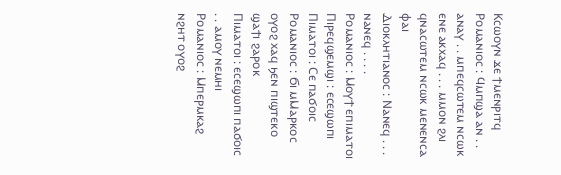Ⲕⲥⲱⲟⲩⲛ ϫⲉ ϯⲙⲉⲛⲣⲓⲧϥ
Ⲣⲟⲙⲁⲛⲓⲟⲥ : Ϥⲙⲡϣⲁ ⲁⲛ . . ⲁⲛⲁⲩ . . ⲙⲡⲉϥⲥⲱⲧⲉⲙ ⲛⲥⲱⲕ ⲉⲛⲉ ⲁⲕⲭⲁϥ . . . ⲙⲙⲟⲛ ϩⲗⲓ ϥⲛⲁⲥⲱⲧⲉⲙ ⲛⲥⲱⲕ ⲙⲉⲛⲉⲛⲥⲁ ⲫⲁⲓ
Ⲇⲓⲟⲕⲗⲏⲧⲓⲁⲛⲟⲥ : Ⲛⲁⲛⲉϥ . . . ⲛⲁⲛⲉϥ . . . .
Ⲣⲟⲙⲁⲛⲓⲟⲥ : Ⲙⲟⲩϯ ⲉⲡⲓⲙⲁⲧⲟⲓ
Ⲡⲓⲣⲉϥϣⲉⲙϣⲓ : ⲉⲥⲉϣⲱⲡⲓ
Ⲡⲓⲙⲁⲧⲟⲓ : Ⲥⲉ ⲡⲁϭⲟⲓⲥ
Ⲣⲟⲙⲁⲛⲓⲟⲥ : Ϭⲓ ⲙⲘⲁⲣⲕⲟⲥ ⲟⲩⲟϩ ⲭⲁϥ ϧⲉⲛ ⲡⲓϣⲧⲉⲕⲟ ϣⲁϯⲓ ϩⲁⲣⲟⲕ
Ⲡⲓⲙⲁⲧⲟⲓ : ⲉⲥⲉϣⲱⲡⲓ ⲡⲁϭⲟⲓⲥ . . ⲁⲙⲟⲩ ⲛⲉⲙⲏⲓ
Ⲣⲟⲙⲁⲛⲓⲟⲥ : Ⲙⲡⲉⲣⲙⲕⲁϩ ⲛϩⲏⲧ ⲟⲩⲟϩ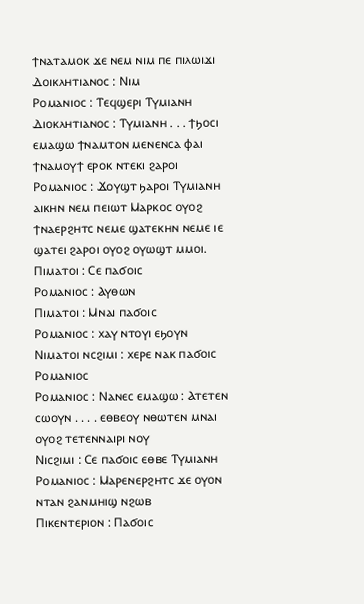ϯⲛⲁⲧⲁⲙⲟⲕ ϫⲉ ⲛⲉⲙ ⲛⲓⲙ ⲡⲉ ⲡⲓⲗⲱⲓϫⲓ
Ⲇⲟⲓⲕⲗⲏⲧⲓⲁⲛⲟⲥ : Ⲛⲓⲙ
Ⲣⲟⲙⲁⲛⲓⲟⲥ : Ⲧⲉϥϣⲉⲣⲓ Ⲧⲩⲙⲓⲁⲛⲏ
Ⲇⲓⲟⲕⲗⲏⲧⲓⲁⲛⲟⲥ : Ⲧⲩⲙⲓⲁⲛⲏ . . . ϯϧⲟⲥⲓ ⲉⲙⲁϣⲱ ϯⲛⲁⲙⲧⲟⲛ ⲙⲉⲛⲉⲛⲥⲁ ⲫⲁⲓ ϯⲛⲁⲙⲟⲩϯ ⲉⲣⲟⲕ ⲛⲧⲉⲕⲓ ϩⲁⲣⲟⲓ
Ⲣⲟⲙⲁⲛⲓⲟⲥ : Ϫⲟⲩϣⲧ ϧⲁⲣⲟⲓ Ⲧⲩⲙⲓⲁⲛⲏ ⲁⲓⲕⲏⲛ ⲛⲉⲙ ⲡⲉⲓⲱⲧ Ⲙⲁⲣⲕⲟⲥ ⲟⲩⲟϩ ϯⲛⲁⲉⲣϩⲏⲧⲥ ⲛⲉⲙⲉ ϣⲁⲧⲉⲕⲏⲛ ⲛⲉⲙⲉ ⲓⲉ ϣⲁⲧⲉⲓ ϩⲁⲣⲟⲓ ⲟⲩⲟϩ ⲟⲩⲱϣⲧ ⲙⲙⲟⲓ.
Ⲡⲓⲙⲁⲧⲟⲓ : Ⲥⲉ ⲡⲁϭⲟⲓⲥ
Ⲣⲟⲙⲁⲛⲓⲟⲥ : Ⲁⲩⲑⲱⲛ
Ⲡⲓⲙⲁⲧⲟⲓ : Ⲙⲛⲁⲓ ⲡⲁϭⲟⲓⲥ
Ⲣⲟⲙⲁⲛⲓⲟⲥ : ⲭⲁⲩ ⲛⲧⲟⲩⲓ ⲉϧⲟⲩⲛ
Ⲛⲓⲙⲁⲧⲟⲓ ⲛⲥϩⲓⲙⲓ : ⲭⲉⲣⲉ ⲛⲁⲕ ⲡⲁϭⲟⲓⲥ Ⲣⲟⲙⲁⲛⲓⲟⲥ
Ⲣⲟⲙⲁⲛⲓⲟⲥ : Ⲛⲁⲛⲉⲥ ⲉⲙⲁϣⲱ : Ⲁⲧⲉⲧⲉⲛ ⲥⲱⲟⲩⲛ . . . . ⲉⲑⲃⲉⲟⲩ ⲛⲑⲱⲧⲉⲛ ⲙⲛⲁⲓ ⲟⲩⲟϩ ⲧⲉⲧⲉⲛⲛⲁⲓⲣⲓ ⲛⲟⲩ
Ⲛⲓⲥϩⲓⲙⲓ : Ⲥⲉ ⲡⲁϭⲟⲓⲥ ⲉⲑⲃⲉ Ⲧⲩⲙⲓⲁⲛⲏ
Ⲣⲟⲙⲁⲛⲓⲟⲥ : Ⲙⲁⲣⲉⲛⲉⲣϩⲏⲧⲥ ϫⲉ ⲟⲩⲟⲛ ⲛⲧⲁⲛ ϩⲁⲛⲙⲏⲓϣ ⲛϩⲱⲃ
Ⲡⲓⲕⲉⲛⲧⲉⲣⲓⲟⲛ : Ⲡⲁϭⲟⲓⲥ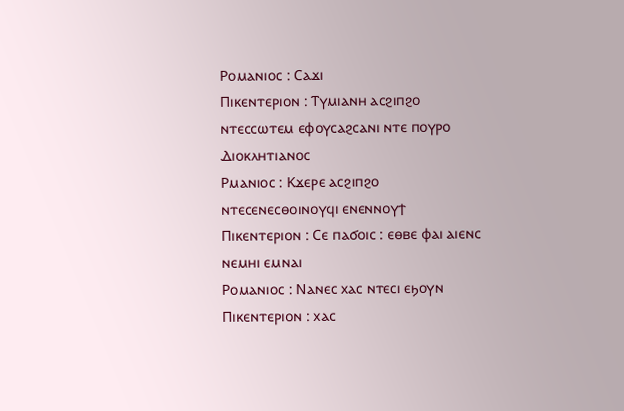Ⲣⲟⲙⲁⲛⲓⲟⲥ : Ⲥⲁϫⲓ
Ⲡⲓⲕⲉⲛⲧⲉⲣⲓⲟⲛ : Ⲧⲩⲙⲓⲁⲛⲏ ⲁⲥϩⲓⲡϩⲟ ⲛⲧⲉⲥⲥⲱⲧⲉⲙ ⲉⲫⲟⲩⲥⲁϩⲥⲁⲛⲓ ⲛⲧⲉ ⲡⲟⲩⲣⲟ Ⲇⲓⲟⲕⲗⲏⲧⲓⲁⲛⲟⲥ
Ⲣⲙⲁⲛⲓⲟⲥ : Ⲕϫⲉⲣⲉ ⲁⲥϩⲓⲡϩⲟ ⲛⲧⲉⲥⲉⲛⲉⲥⲑⲟⲓⲛⲟⲩϥⲓ ⲉⲛⲉⲛⲛⲟⲩϯ
Ⲡⲓⲕⲉⲛⲧⲉⲣⲓⲟⲛ : Ⲥⲉ ⲡⲁϭⲟⲓⲥ : ⲉⲑⲃⲉ ⲫⲁⲓ ⲁⲓⲉⲛⲥ ⲛⲉⲙⲏⲓ ⲉⲙⲛⲁⲓ
Ⲣⲟⲙⲁⲛⲓⲟⲥ : Ⲛⲁⲛⲉⲥ ⲭⲁⲥ ⲛⲧⲉⲥⲓ ⲉϧⲟⲩⲛ
Ⲡⲓⲕⲉⲛⲧⲉⲣⲓⲟⲛ : ⲭⲁⲥ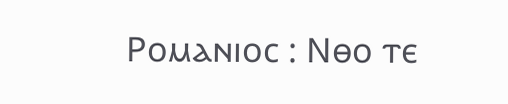Ⲣⲟⲙⲁⲛⲓⲟⲥ : Ⲛⲑⲟ ⲧⲉ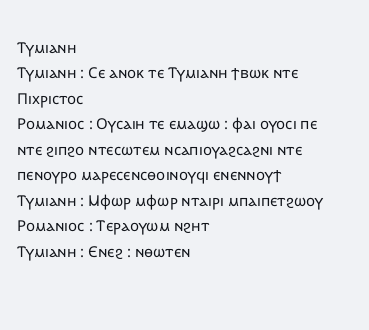Ⲧⲩⲙⲓⲁⲛⲏ
Ⲧⲩⲙⲓⲁⲛⲏ : Ⲥⲉ ⲁⲛⲟⲕ ⲧⲉ Ⲧⲩⲙⲓⲁⲛⲏ ϯⲃⲱⲕ ⲛⲧⲉ Ⲡⲓⲭⲣⲓⲥⲧⲟⲥ
Ⲣⲟⲙⲁⲛⲓⲟⲥ : Ⲟⲩⲥⲁⲓⲏ ⲧⲉ ⲉⲙⲁϣⲱ : ⲫⲁⲓ ⲟⲩⲟⲥⲓ ⲡⲉ ⲛⲧⲉ ϩⲓⲡϩⲟ ⲛⲧⲉⲥⲱⲧⲉⲙ ⲛⲥⲁⲡⲓⲟⲩⲁϩⲥⲁϩⲛⲓ ⲛⲧⲉ ⲡⲉⲛⲟⲩⲣⲟ ⲙⲁⲣⲉⲥⲉⲛⲥⲑⲟⲓⲛⲟⲩϥⲓ ⲉⲛⲉⲛⲛⲟⲩϯ
Ⲧⲩⲙⲓⲁⲛⲏ : Ⲙⲫⲱⲣ ⲙⲫⲱⲣ ⲛⲧⲁⲓⲣⲓ ⲙⲡⲁⲓⲡⲉⲧϩⲱⲟⲩ
Ⲣⲟⲙⲁⲛⲓⲟⲥ : Ⲧⲉⲣⲁⲟⲩⲱⲙ ⲛϩⲏⲧ
Ⲧⲩⲙⲓⲁⲛⲏ : Ⲉⲛⲉϩ : ⲛⲑⲱⲧⲉⲛ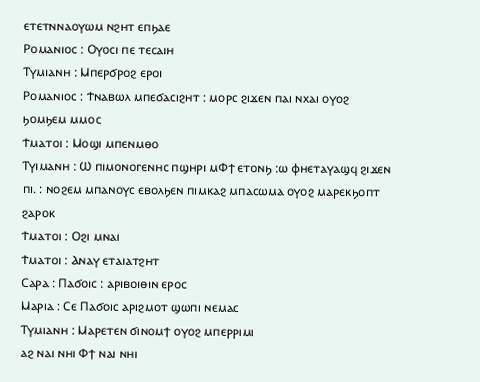ⲉⲧⲉⲧⲛⲛⲁⲟⲩⲱⲙ ⲛϩⲏⲧ ⲉⲡϧⲁⲉ
Ⲣⲟⲙⲁⲛⲓⲟⲥ : Ⲟⲩⲟⲥⲓ ⲡⲉ ⲧⲉⲥⲁⲓⲏ
Ⲧⲩⲙⲓⲁⲛⲏ : Ⲙⲡⲉⲣϭⲣⲟϩ ⲉⲣⲟⲓ
Ⲣⲟⲙⲁⲛⲓⲟⲥ : Ϯⲛⲁⲃⲱⲗ ⲙⲡⲉϭⲁⲥⲓϩⲏⲧ : ⲙⲟⲣⲥ ϩⲓϫⲉⲛ ⲡⲁⲓ ⲛⲭⲁⲓ ⲟⲩⲟϩ ϧⲟⲙϧⲉⲙ ⲙⲙⲟⲥ
Ϯⲙⲁⲧⲟⲓ : Ⲙⲟϣⲓ ⲙⲡⲉⲛⲙⲑⲟ
Ⲧⲩⲓⲙⲁⲛⲏ : Ⲱ ⲡⲓⲙⲟⲛⲟⲅⲉⲛⲏⲥ ⲡϣⲏⲣⲓ ⲙⲪϯ ⲉⲧⲟⲛϧ :ⲱ ⲫⲏⲉⲧⲁⲩⲁϣϥ ϩⲓϫⲉⲛ ⲡⲓ. : ⲛⲟϩⲉⲙ ⲙⲡⲁⲛⲟⲩⲥ ⲉⲃⲟⲗϧⲉⲛ ⲡⲓⲙⲕⲁϩ ⲙⲡⲁⲥⲱⲙⲁ ⲟⲩⲟϩ ⲙⲁⲣⲉⲕϧⲟⲡⲧ ϩⲁⲣⲟⲕ
Ϯⲙⲁⲧⲟⲓ : Ⲟϩⲓ ⲙⲛⲁⲓ
Ϯⲙⲁⲧⲟⲓ : Ⲁⲛⲁⲩ ⲉⲧⲁⲓⲁⲧϩⲏⲧ
Ⲥⲁⲣⲁ : Ⲡⲁϭⲟⲓⲥ : ⲁⲣⲓⲃⲟⲓⲑⲓⲛ ⲉⲣⲟⲥ
Ⲙⲁⲣⲓⲁ : Ⲥⲉ Ⲡⲁϭⲟⲓⲥ ⲁⲣⲓϩⲙⲟⲧ ϣⲱⲡⲓ ⲛⲉⲙⲁⲥ
Ⲧⲩⲙⲓⲁⲛⲏ : Ⲙⲁⲣⲉⲧⲉⲛ ϭⲓⲛⲟⲙϯ ⲟⲩⲟϩ ⲙⲡⲉⲣⲣⲓⲙⲓ
ⲁϩ ⲛⲁⲓ ⲛⲏⲓ Ⲫϯ ⲛⲁⲓ ⲛⲏⲓ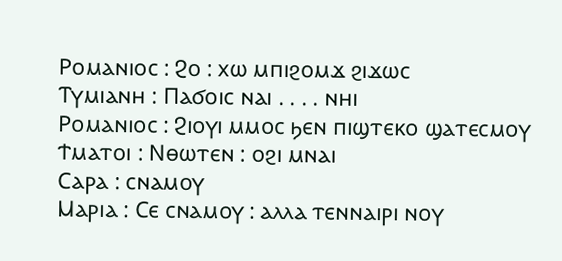Ⲣⲟⲙⲁⲛⲓⲟⲥ : Ϩⲟ : ⲭⲱ ⲙⲡⲓϩⲟⲙϫ ϩⲓϫⲱⲥ
Ⲧⲩⲙⲓⲁⲛⲏ : Ⲡⲁϭⲟⲓⲥ ⲛⲁⲓ . . . . ⲛⲏⲓ
Ⲣⲟⲙⲁⲛⲓⲟⲥ : Ϩⲓⲟⲩⲓ ⲙⲙⲟⲥ ϧⲉⲛ ⲡⲓϣⲧⲉⲕⲟ ϣⲁⲧⲉⲥⲙⲟⲩ
Ϯⲙⲁⲧⲟⲓ : Ⲛⲑⲱⲧⲉⲛ : ⲟϩⲓ ⲙⲛⲁⲓ
Ⲥⲁⲣⲁ : ⲥⲛⲁⲙⲟⲩ
Ⲙⲁⲣⲓⲁ : Ⲥⲉ ⲥⲛⲁⲙⲟⲩ : ⲁⲗⲗⲁ ⲧⲉⲛⲛⲁⲓⲣⲓ ⲛⲟⲩ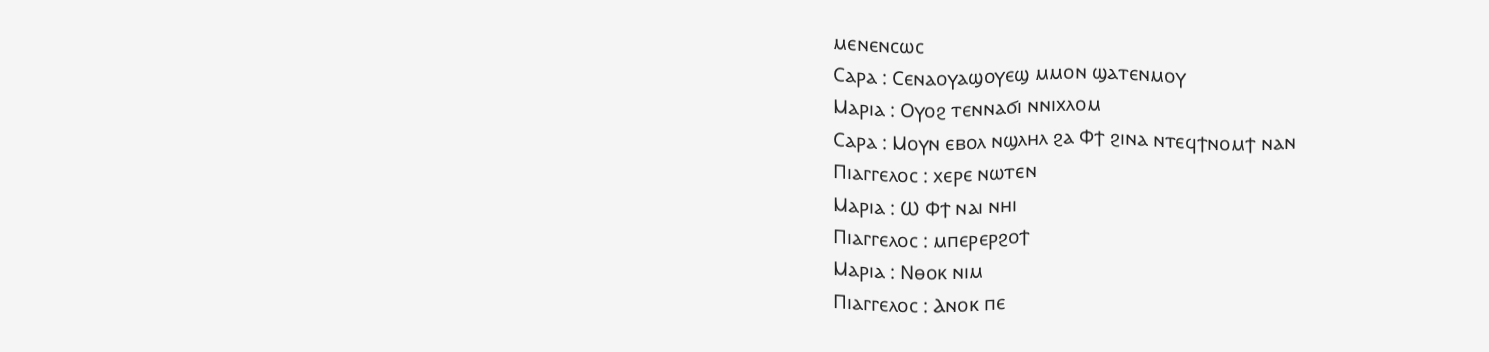ⲙⲉⲛⲉⲛⲥⲱⲥ
Ⲥⲁⲣⲁ : Ⲥⲉⲛⲁⲟⲩⲁϣⲟⲩⲉϣ ⲙⲙⲟⲛ ϣⲁⲧⲉⲛⲙⲟⲩ
Ⲙⲁⲣⲓⲁ : Ⲟⲩⲟϩ ⲧⲉⲛⲛⲁϭⲓ ⲛⲛⲓⲭⲗⲟⲙ
Ⲥⲁⲣⲁ : Ⲙⲟⲩⲛ ⲉⲃⲟⲗ ⲛϣⲗⲏⲗ ϩⲁ Ⲫϯ ϩⲓⲛⲁ ⲛⲧⲉϥϯⲛⲟⲙϯ ⲛⲁⲛ
Ⲡⲓⲁⲅⲅⲉⲗⲟⲥ : ⲭⲉⲣⲉ ⲛⲱⲧⲉⲛ
Ⲙⲁⲣⲓⲁ : Ⲱ Ⲫϯ ⲛⲁⲓ ⲛⲏⲓ
Ⲡⲓⲁⲅⲅⲉⲗⲟⲥ : ⲙⲡⲉⲣⲉⲣϩⲟϯ
Ⲙⲁⲣⲓⲁ : Ⲛⲑⲟⲕ ⲛⲓⲙ
Ⲡⲓⲁⲅⲅⲉⲗⲟⲥ : Ⲁⲛⲟⲕ ⲡⲉ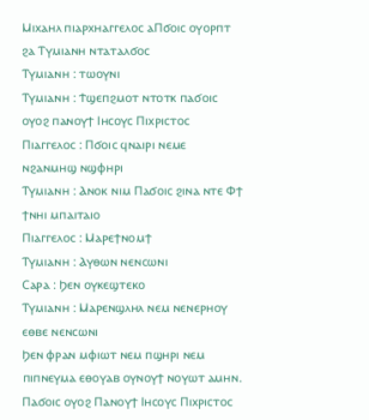Ⲙⲓⲭⲁⲏⲗ ⲡⲓⲁⲣⲭⲏⲁⲅⲅⲉⲗⲟⲥ ⲁⲠϭⲟⲓⲥ ⲟⲩⲟⲣⲡⲧ ϩⲁ Ⲧⲩⲙⲓⲁⲛⲏ ⲛⲧⲁⲧⲁⲗϭⲟⲥ
Ⲧⲩⲙⲓⲁⲛⲏ : ⲧⲱⲟⲩⲛⲓ
Ⲧⲩⲙⲓⲁⲛⲏ : Ϯϣⲉⲡϩⲙⲟⲧ ⲛⲧⲟⲧⲕ ⲡⲁϭⲟⲓⲥ ⲟⲩⲟϩ ⲡⲁⲛⲟⲩϯ Ⲓⲏⲥⲟⲩⲥ Ⲡⲓⲭⲣⲓⲥⲧⲟⲥ
Ⲡⲓⲁⲅⲅⲉⲗⲟⲥ : Ⲡϭⲟⲓⲥ ϥⲛⲁⲓⲣⲓ ⲛⲉⲙⲉ ⲛϩⲁⲛⲙⲏϣ ⲛϣⲫⲏⲣⲓ
Ⲧⲩⲙⲓⲁⲛⲏ : Ⲁⲛⲟⲕ ⲛⲓⲙ Ⲡⲁϭⲟⲓⲥ ϩⲓⲛⲁ ⲛⲧⲉ Ⲫϯ ϯⲛⲏⲓ ⲙⲡⲁⲓⲧⲁⲓⲟ
Ⲡⲓⲁⲅⲅⲉⲗⲟⲥ : Ⲙⲁⲣⲉϯⲛⲟⲙϯ
Ⲧⲩⲙⲓⲁⲛⲏ : Ⲁⲩⲑⲱⲛ ⲛⲉⲛⲥⲱⲛⲓ
Ⲥⲁⲣⲁ : Ϧⲉⲛ ⲟⲩⲕⲉϣⲧⲉⲕⲟ
Ⲧⲩⲙⲓⲁⲛⲏ : Ⲙⲁⲣⲉⲛϣⲗⲏⲗ ⲛⲉⲙ ⲛⲉⲛⲉⲣⲏⲟⲩ ⲉⲑⲃⲉ ⲛⲉⲛⲥⲱⲛⲓ
Ϧⲉⲛ ⲫⲣⲁⲛ ⲙⲫⲓⲱⲧ ⲛⲉⲙ ⲡϣⲏⲣⲓ ⲛⲉⲙ ⲡⲓⲡⲛⲉⲩⲙⲁ ⲉⲑⲟⲩⲁⲃ ⲟⲩⲛⲟⲩϯ ⲛⲟⲩⲱⲧ ⲁⲙⲏⲛ. Ⲡⲁϭⲟⲓⲥ ⲟⲩⲟϩ Ⲡⲁⲛⲟⲩϯ Ⲓⲏⲥⲟⲩⲥ Ⲡⲓⲭⲣⲓⲥⲧⲟⲥ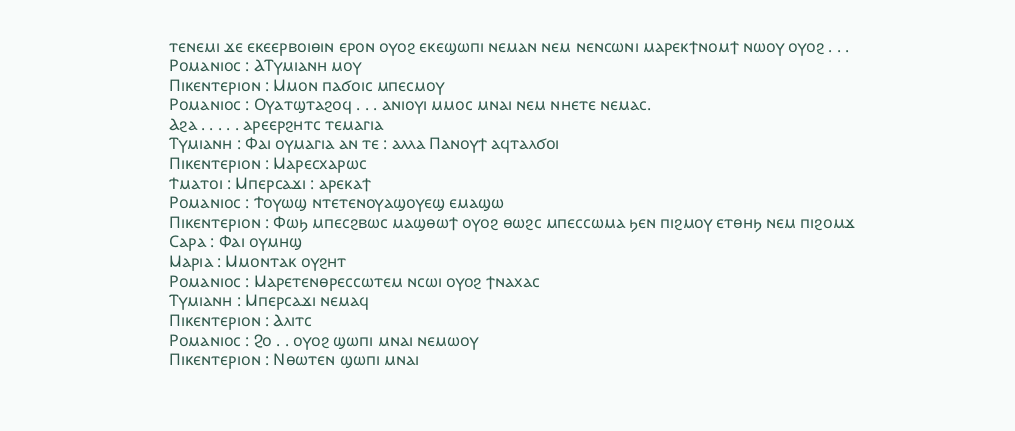ⲧⲉⲛⲉⲙⲓ ϫⲉ ⲉⲕⲉⲉⲣⲃⲟⲓⲑⲓⲛ ⲉⲣⲟⲛ ⲟⲩⲟϩ ⲉⲕⲉϣⲱⲡⲓ ⲛⲉⲙⲁⲛ ⲛⲉⲙ ⲛⲉⲛⲥⲱⲛⲓ ⲙⲁⲣⲉⲕϯⲛⲟⲙϯ ⲛⲱⲟⲩ ⲟⲩⲟϩ . . .
Ⲣⲟⲙⲁⲛⲓⲟⲥ : ⲀⲦⲩⲙⲓⲁⲛⲏ ⲙⲟⲩ
Ⲡⲓⲕⲉⲛⲧⲉⲣⲓⲟⲛ : Ⲙⲙⲟⲛ ⲡⲁϭⲟⲓⲥ ⲙⲡⲉⲥⲙⲟⲩ
Ⲣⲟⲙⲁⲛⲓⲟⲥ : Ⲟⲩⲁⲧϣⲧⲁϩⲟϥ . . . ⲁⲛⲓⲟⲩⲓ ⲙⲙⲟⲥ ⲙⲛⲁⲓ ⲛⲉⲙ ⲛⲏⲉⲧⲉ ⲛⲉⲙⲁⲥ.
Ⲁϩⲁ . . . . . ⲁⲣⲉⲉⲣϩⲏⲧⲥ ⲧⲉⲙⲁⲅⲓⲁ
Ⲧⲩⲙⲓⲁⲛⲏ : Ⲫⲁⲓ ⲟⲩⲙⲁⲅⲓⲁ ⲁⲛ ⲧⲉ : ⲁⲗⲗⲁ Ⲡⲁⲛⲟⲩϯ ⲁϥⲧⲁⲗϭⲟⲓ
Ⲡⲓⲕⲉⲛⲧⲉⲣⲓⲟⲛ : Ⲙⲁⲣⲉⲥⲭⲁⲣⲱⲥ
Ϯⲙⲁⲧⲟⲓ : Ⲙⲡⲉⲣⲥⲁϫⲓ : ⲁⲣⲉⲕⲁϯ
Ⲣⲟⲙⲁⲛⲓⲟⲥ : Ϯⲟⲩⲱϣ ⲛⲧⲉⲧⲉⲛⲟⲩⲁϣⲟⲩⲉϣ ⲉⲙⲁϣⲱ
Ⲡⲓⲕⲉⲛⲧⲉⲣⲓⲟⲛ : Ⲫⲱϧ ⲙⲡⲉⲥϩⲃⲱⲥ ⲙⲁϣⲑⲱϯ ⲟⲩⲟϩ ⲑⲱϩⲥ ⲙⲡⲉⲥⲥⲱⲙⲁ ϧⲉⲛ ⲡⲓϩⲙⲟⲩ ⲉⲧⲑⲏϧ ⲛⲉⲙ ⲡⲓϩⲟⲙϫ
Ⲥⲁⲣⲁ : Ⲫⲁⲓ ⲟⲩⲙⲏϣ
Ⲙⲁⲣⲓⲁ : Ⲙⲙⲟⲛⲧⲁⲕ ⲟⲩϩⲏⲧ
Ⲣⲟⲙⲁⲛⲓⲟⲥ : Ⲙⲁⲣⲉⲧⲉⲛⲑⲣⲉⲥⲥⲱⲧⲉⲙ ⲛⲥⲱⲓ ⲟⲩⲟϩ ϯⲛⲁⲭⲁⲥ
Ⲧⲩⲙⲓⲁⲛⲏ : Ⲙⲡⲉⲣⲥⲁϫⲓ ⲛⲉⲙⲁϥ
Ⲡⲓⲕⲉⲛⲧⲉⲣⲓⲟⲛ : Ⲁⲗⲓⲧⲥ
Ⲣⲟⲙⲁⲛⲓⲟⲥ : Ϩⲟ . . ⲟⲩⲟϩ ϣⲱⲡⲓ ⲙⲛⲁⲓ ⲛⲉⲙⲱⲟⲩ
Ⲡⲓⲕⲉⲛⲧⲉⲣⲓⲟⲛ : Ⲛⲑⲱⲧⲉⲛ ϣⲱⲡⲓ ⲙⲛⲁⲓ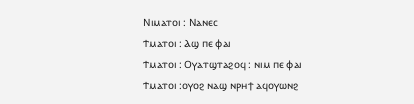Ⲛⲓⲙⲁⲧⲟⲓ : Ⲛⲁⲛⲉⲥ
Ϯⲙⲁⲧⲟⲓ : Ⲁϣ ⲡⲉ ⲫⲁⲓ
Ϯⲙⲁⲧⲟⲓ : Ⲟⲩⲁⲧϣⲧⲁϩⲟϥ : ⲛⲓⲙ ⲡⲉ ⲫⲁⲓ
Ϯⲙⲁⲧⲟⲓ :ⲟⲩⲟϩ ⲛⲁϣ ⲛⲣⲏϯ ⲁϥⲟⲩⲱⲛϩ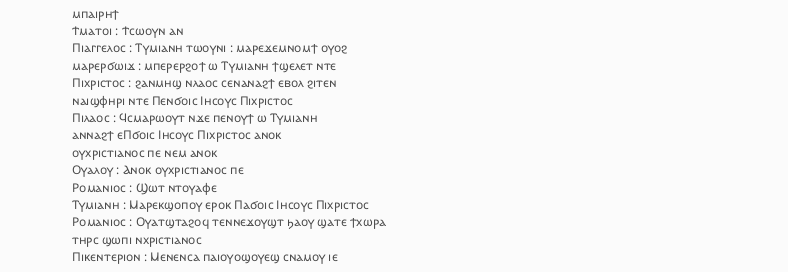ⲙⲡⲁⲓⲣⲏϯ
Ϯⲙⲁⲧⲟⲓ : Ϯⲥⲱⲟⲩⲛ ⲁⲛ
Ⲡⲓⲁⲅⲅⲉⲗⲟⲥ : Ⲧⲩⲙⲓⲁⲛⲏ ⲧⲱⲟⲩⲛⲓ : ⲙⲁⲣⲉϫⲉⲙⲛⲟⲙϯ ⲟⲩⲟϩ ⲙⲁⲣⲉⲣϭⲱⲓϫ : ⲙⲡⲉⲣⲉⲣϩⲟϯ ⲱ Ⲧⲩⲙⲓⲁⲛⲏ ϯϣⲉⲗⲉⲧ ⲛⲧⲉ Ⲡⲓⲭⲣⲓⲥⲧⲟⲥ : ϩⲁⲛⲙⲏϣ ⲛⲗⲁⲟⲥ ⲥⲉⲛⲁⲛⲁϩϯ ⲉⲃⲟⲗ ϩⲓⲧⲉⲛ ⲛⲁⲓϣⲫⲏⲣⲓ ⲛⲧⲉ Ⲡⲉⲛϭⲟⲓⲥ Ⲓⲏⲥⲟⲩⲥ Ⲡⲓⲭⲣⲓⲥⲧⲟⲥ
Ⲡⲓⲗⲁⲟⲥ : Ϥⲥⲙⲁⲣⲱⲟⲩⲧ ⲛϫⲉ ⲡⲉⲛⲟⲩϯ ⲱ Ⲧⲩⲙⲓⲁⲛⲏ
ⲁⲛⲛⲁϩϯ ⲉⲠϭⲟⲓⲥ Ⲓⲏⲥⲟⲩⲥ Ⲡⲓⲭⲣⲓⲥⲧⲟⲥ ⲁⲛⲟⲕ
ⲟⲩⲭⲣⲓⲥⲧⲓⲁⲛⲟⲥ ⲡⲉ ⲛⲉⲙ ⲁⲛⲟⲕ
Ⲟⲩⲁⲗⲟⲩ : Ⲁⲛⲟⲕ ⲟⲩⲭⲣⲓⲥⲧⲓⲁⲛⲟⲥ ⲡⲉ
Ⲣⲟⲙⲁⲛⲓⲟⲥ : Ϣⲱⲧ ⲛⲧⲟⲩⲁⲫⲉ
Ⲧⲩⲙⲓⲁⲛⲏ : Ⲙⲁⲣⲉⲕϣⲟⲡⲟⲩ ⲉⲣⲟⲕ Ⲡⲁϭⲟⲓⲥ Ⲓⲏⲥⲟⲩⲥ Ⲡⲓⲭⲣⲓⲥⲧⲟⲥ
Ⲣⲟⲙⲁⲛⲓⲟⲥ : Ⲟⲩⲁⲧϣⲧⲁϩⲟϥ ⲧⲉⲛⲛⲉϫⲟⲩϣⲧ ϧⲁⲟⲩ ϣⲁⲧⲉ ϯⲭⲱⲣⲁ ⲧⲏⲣⲥ ϣⲱⲡⲓ ⲛⲭⲣⲓⲥⲧⲓⲁⲛⲟⲥ
Ⲡⲓⲕⲉⲛⲧⲉⲣⲓⲟⲛ : Ⲙⲉⲛⲉⲛⲥⲁ ⲡⲁⲓⲟⲩⲟϣⲟⲩⲉϣ ⲥⲛⲁⲙⲟⲩ ⲓⲉ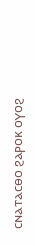ⲥⲛⲁⲧⲁⲥⲑⲟ ϩⲁⲣⲟⲕ ⲟⲩⲟϩ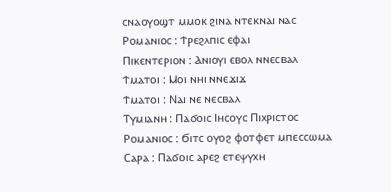ⲥⲛⲁⲟⲩⲟϣⲧ ⲙⲙⲟⲕ ϩⲓⲛⲁ ⲛⲧⲉⲕⲛⲁⲓ ⲛⲁⲥ
Ⲣⲟⲙⲁⲛⲓⲟⲥ : Ϯⲣⲉϩⲗⲡⲓⲥ ⲉⲫⲁⲓ
Ⲡⲓⲕⲉⲛⲧⲉⲣⲓⲟⲛ : Ⲁⲛⲓⲟⲩⲓ ⲉⲃⲟⲗ ⲛⲛⲉⲥⲃⲁⲗ
Ϯⲙⲁⲧⲟⲓ : Ⲙⲟⲓ ⲛⲏⲓ ⲛⲛⲉϫⲓϫ
Ϯⲙⲁⲧⲟⲓ : Ⲛⲁⲓ ⲛⲉ ⲛⲉⲥⲃⲁⲗ
Ⲧⲩⲙⲓⲁⲛⲏ : Ⲡⲁϭⲟⲓⲥ Ⲓⲏⲥⲟⲩⲥ Ⲡⲓⲭⲣⲓⲥⲧⲟⲥ
Ⲣⲟⲙⲁⲛⲓⲟⲥ : Ϭⲓⲧⲥ ⲟⲩⲟϩ ⲫⲟⲧⲫⲉⲧ ⲙⲡⲉⲥⲥⲱⲙⲁ
Ⲥⲁⲣⲁ : Ⲡⲁϭⲟⲓⲥ ⲁⲣⲉϩ ⲉⲧⲉⲯⲩⲭⲏ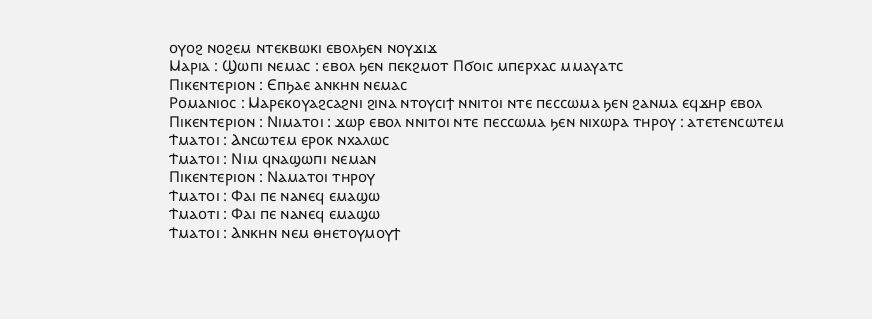ⲟⲩⲟϩ ⲛⲟϩⲉⲙ ⲛⲧⲉⲕⲃⲱⲕⲓ ⲉⲃⲟⲗϧⲉⲛ ⲛⲟⲩϫⲓϫ
Ⲙⲁⲣⲓⲁ : Ϣⲱⲡⲓ ⲛⲉⲙⲁⲥ : ⲉⲃⲟⲗ ϧⲉⲛ ⲡⲉⲕϩⲙⲟⲧ Ⲡϭⲟⲓⲥ ⲙⲡⲉⲣⲭⲁⲥ ⲙⲙⲁⲩⲁⲧⲥ
Ⲡⲓⲕⲉⲛⲧⲉⲣⲓⲟⲛ : Ⲉⲡϧⲁⲉ ⲁⲛⲕⲏⲛ ⲛⲉⲙⲁⲥ
Ⲣⲟⲙⲁⲛⲓⲟⲥ : Ⲙⲁⲣⲉⲕⲟⲩⲁϩⲥⲁϩⲛⲓ ϩⲓⲛⲁ ⲛⲧⲟⲩⲥⲓϯ ⲛⲛⲓⲧⲟⲓ ⲛⲧⲉ ⲡⲉⲥⲥⲱⲙⲁ ϧⲉⲛ ϩⲁⲛⲙⲁ ⲉϥϫⲏⲣ ⲉⲃⲟⲗ
Ⲡⲓⲕⲉⲛⲧⲉⲣⲓⲟⲛ : Ⲛⲓⲙⲁⲧⲟⲓ : ϫⲱⲣ ⲉⲃⲟⲗ ⲛⲛⲓⲧⲟⲓ ⲛⲧⲉ ⲡⲉⲥⲥⲱⲙⲁ ϧⲉⲛ ⲛⲓⲭⲱⲣⲁ ⲧⲏⲣⲟⲩ : ⲁⲧⲉⲧⲉⲛⲥⲱⲧⲉⲙ
Ϯⲙⲁⲧⲟⲓ : Ⲁⲛⲥⲱⲧⲉⲙ ⲉⲣⲟⲕ ⲛⲭⲁⲗⲱⲥ
Ϯⲙⲁⲧⲟⲓ : Ⲛⲓⲙ ϥⲛⲁϣⲱⲡⲓ ⲛⲉⲙⲁⲛ
Ⲡⲓⲕⲉⲛⲧⲉⲣⲓⲟⲛ : Ⲛⲁⲙⲁⲧⲟⲓ ⲧⲏⲣⲟⲩ
Ϯⲙⲁⲧⲟⲓ : Ⲫⲁⲓ ⲡⲉ ⲛⲁⲛⲉϥ ⲉⲙⲁϣⲱ
Ϯⲙⲁⲟⲧⲓ : Ⲫⲁⲓ ⲡⲉ ⲛⲁⲛⲉϥ ⲉⲙⲁϣⲱ
Ϯⲙⲁⲧⲟⲓ : Ⲁⲛⲕⲏⲛ ⲛⲉⲙ ⲑⲏⲉⲧⲟⲩⲙⲟⲩϯ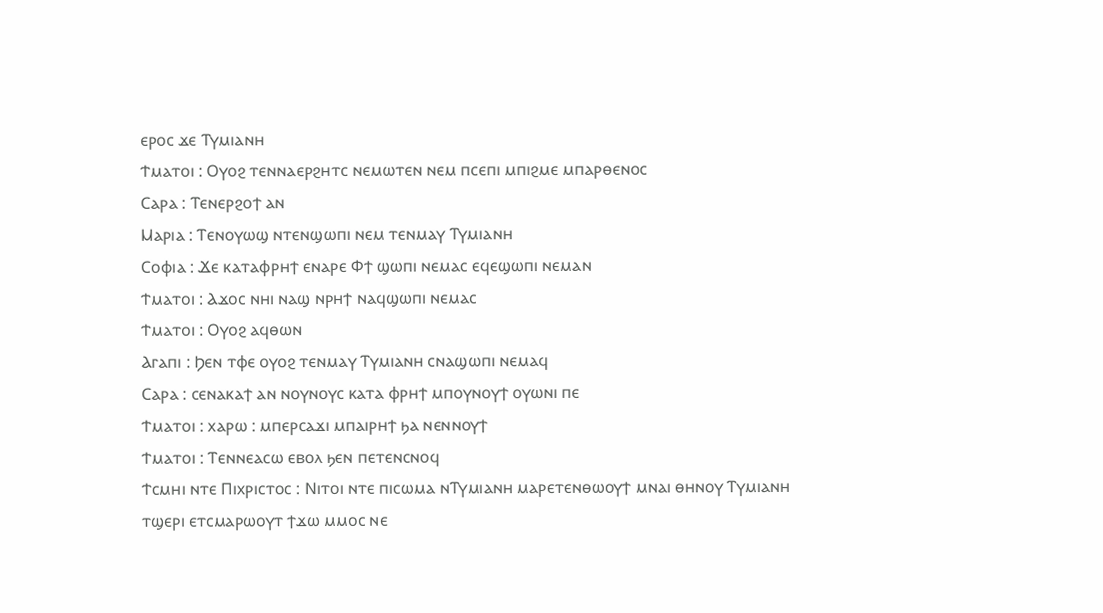ⲉⲣⲟⲥ ϫⲉ Ⲧⲩⲙⲓⲁⲛⲏ
Ϯⲙⲁⲧⲟⲓ : Ⲟⲩⲟϩ ⲧⲉⲛⲛⲁⲉⲣϩⲏⲧⲥ ⲛⲉⲙⲱⲧⲉⲛ ⲛⲉⲙ ⲡⲥⲉⲡⲓ ⲙⲡⲓϩⲙⲉ ⲙⲡⲁⲣⲑⲉⲛⲟⲥ
Ⲥⲁⲣⲁ : Ⲧⲉⲛⲉⲣϩⲟϯ ⲁⲛ
Ⲙⲁⲣⲓⲁ : Ⲧⲉⲛⲟⲩⲱϣ ⲛⲧⲉⲛϣⲱⲡⲓ ⲛⲉⲙ ⲧⲉⲛⲙⲁⲩ Ⲧⲩⲙⲓⲁⲛⲏ
Ⲥⲟⲫⲓⲁ : Ϫⲉ ⲕⲁⲧⲁⲫⲣⲏϯ ⲉⲛⲁⲣⲉ Ⲫϯ ϣⲱⲡⲓ ⲛⲉⲙⲁⲥ ⲉϥⲉϣⲱⲡⲓ ⲛⲉⲙⲁⲛ
Ϯⲙⲁⲧⲟⲓ : Ⲁϫⲟⲥ ⲛⲏⲓ ⲛⲁϣ ⲛⲣⲏϯ ⲛⲁϥϣⲱⲡⲓ ⲛⲉⲙⲁⲥ
Ϯⲙⲁⲧⲟⲓ : Ⲟⲩⲟϩ ⲁϥⲑⲱⲛ
Ⲁⲅⲁⲡⲓ : Ϧⲉⲛ ⲧⲫⲉ ⲟⲩⲟϩ ⲧⲉⲛⲙⲁⲩ Ⲧⲩⲙⲓⲁⲛⲏ ⲥⲛⲁϣⲱⲡⲓ ⲛⲉⲙⲁϥ
Ⲥⲁⲣⲁ : ⲥⲉⲛⲁⲕⲁϯ ⲁⲛ ⲛⲟⲩⲛⲟⲩⲥ ⲕⲁⲧⲁ ⲫⲣⲏϯ ⲙⲡⲟⲩⲛⲟⲩϯ ⲟⲩⲱⲛⲓ ⲡⲉ
Ϯⲙⲁⲧⲟⲓ : ⲭⲁⲣⲱ : ⲙⲡⲉⲣⲥⲁϫⲓ ⲙⲡⲁⲓⲣⲏϯ ϧⲁ ⲛⲉⲛⲛⲟⲩϯ
Ϯⲙⲁⲧⲟⲓ : Ⲧⲉⲛⲛⲉⲁⲥⲱ ⲉⲃⲟⲗ ϧⲉⲛ ⲡⲉⲧⲉⲛⲥⲛⲟϥ
Ϯⲥⲙⲏⲓ ⲛⲧⲉ Ⲡⲓⲭⲣⲓⲥⲧⲟⲥ : Ⲛⲓⲧⲟⲓ ⲛⲧⲉ ⲡⲓⲥⲱⲙⲁ ⲛⲦⲩⲙⲓⲁⲛⲏ ⲙⲁⲣⲉⲧⲉⲛⲑⲱⲟⲩϯ ⲙⲛⲁⲓ ⲑⲏⲛⲟⲩ Ⲧⲩⲙⲓⲁⲛⲏ ⲧϣⲉⲣⲓ ⲉⲧⲥⲙⲁⲣⲱⲟⲩⲧ ϯϫⲱ ⲙⲙⲟⲥ ⲛⲉ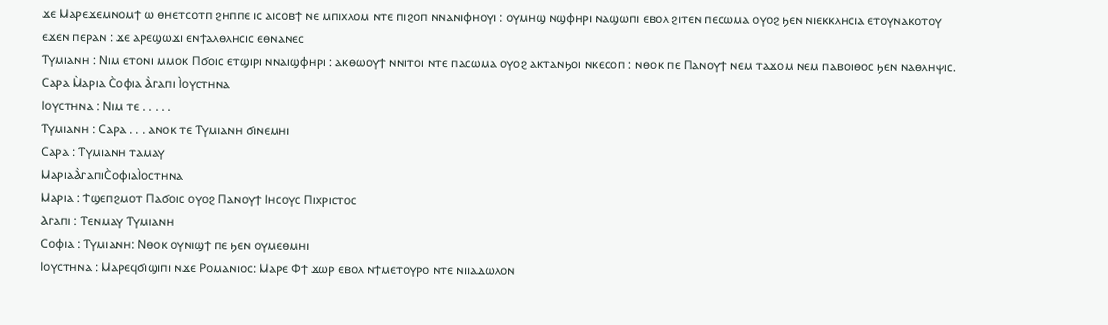ϫⲉ Ⲙⲁⲣⲉϫⲉⲙⲛⲟⲙϯ ⲱ ⲑⲏⲉⲧⲥⲟⲧⲡ ϩⲏⲡⲡⲉ ⲓⲥ ⲁⲓⲥⲟⲃϯ ⲛⲉ ⲙⲡⲓⲭⲗⲟⲙ ⲛⲧⲉ ⲡⲓϩⲟⲡ ⲛⲛⲁⲛⲓⲫⲏⲟⲩⲓ : ⲟⲩⲙⲏϣ ⲛϣⲫⲏⲣⲓ ⲛⲁϣⲱⲡⲓ ⲉⲃⲟⲗ ϩⲓⲧⲉⲛ ⲡⲉⲥⲱⲙⲁ ⲟⲩⲟϩ ϧⲉⲛ ⲛⲓⲉⲕⲕⲗⲏⲥⲓⲁ ⲉⲧⲟⲩⲛⲁⲕⲟⲧⲟⲩ ⲉϫⲉⲛ ⲡⲉⲣⲁⲛ : ϫⲉ ⲁⲣⲉϣⲱϫⲓ ⲉⲛϯⲁⲗⲑⲗⲏⲥⲓⲥ ⲉⲑⲛⲁⲛⲉⲥ
Ⲧⲩⲙⲓⲁⲛⲏ : Ⲛⲓⲙ ⲉⲧⲟⲛⲓ ⲙⲙⲟⲕ Ⲡϭⲟⲓⲥ ⲉⲧϣⲓⲣⲓ ⲛⲛⲁⲓϣⲫⲏⲣⲓ : ⲁⲕⲑⲱⲟⲩϯ ⲛⲛⲓⲧⲟⲓ ⲛⲧⲉ ⲡⲁⲥⲱⲙⲁ ⲟⲩⲟϩ ⲁⲕⲧⲁⲛϧⲟⲓ ⲛⲕⲉⲥⲟⲡ : ⲛⲑⲟⲕ ⲡⲉ Ⲡⲁⲛⲟⲩϯ ⲛⲉⲙ ⲧⲁϫⲟⲙ ⲛⲉⲙ ⲡⲁⲃⲟⲓⲑⲟⲥ ϧⲉⲛ ⲛⲁⲑⲗⲏⲯⲓⲥ.
Ⲥⲁⲣⲁ Ⲙ̀ⲁⲣⲓⲁ Ⲥ̀ⲟⲫⲓⲁ Ⲁ̀ⲅⲁⲡⲓ Ⲓ̀ⲟⲩⲥⲧⲏⲛⲁ
Ⲓⲟⲩⲥⲧⲏⲛⲁ : Ⲛⲓⲙ ⲧⲉ . . . . .
Ⲧⲩⲙⲓⲁⲛⲏ : Ⲥⲁⲣⲁ . . . ⲁⲛⲟⲕ ⲧⲉ Ⲧⲩⲙⲓⲁⲛⲏ ϭⲓⲛⲉⲙⲏⲓ
Ⲥⲁⲣⲁ : Ⲧⲩⲙⲓⲁⲛⲏ ⲧⲁⲙⲁⲩ
ⲘⲁⲣⲓⲁⲀ̀ⲅⲁⲡⲓⲤ̀ⲟⲫⲓⲁⲒ̀ⲟⲥⲧⲏⲛⲁ
Ⲙⲁⲣⲓⲁ : Ϯϣⲉⲡϩⲙⲟⲧ Ⲡⲁϭⲟⲓⲥ ⲟⲩⲟϩ Ⲡⲁⲛⲟⲩϯ Ⲓⲏⲥⲟⲩⲥ Ⲡⲓⲭⲣⲓⲥⲧⲟⲥ
Ⲁⲅⲁⲡⲓ : Ⲧⲉⲛⲙⲁⲩ Ⲧⲩⲙⲓⲁⲛⲏ
Ⲥⲟⲫⲓⲁ : Ⲧⲩⲙⲓⲁⲛⲏ: Ⲛⲑⲟⲕ ⲟⲩⲛⲓϣϯ ⲡⲉ ϧⲉⲛ ⲟⲩⲙⲉⲑⲙⲏⲓ
Ⲓⲟⲩⲥⲧⲏⲛⲁ : Ⲙⲁⲣⲉϥϭⲓϣⲓⲡⲓ ⲛϫⲉ Ⲣⲟⲙⲁⲛⲓⲟⲥ: Ⲙⲁⲣⲉ Ⲫϯ ϫⲱⲣ ⲉⲃⲟⲗ ⲛϯⲙⲉⲧⲟⲩⲣⲟ ⲛⲧⲉ ⲛⲓⲓⲁⲇⲱⲗⲟⲛ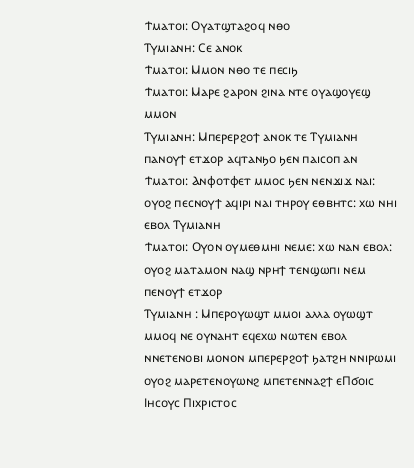Ϯⲙⲁⲧⲟⲓ: Ⲟⲩⲁⲧϣⲧⲁϩⲟϥ ⲛⲑⲟ
Ⲧⲩⲙⲓⲁⲛⲏ: Ⲥⲉ ⲁⲛⲟⲕ
Ϯⲙⲁⲧⲟⲓ: Ⲙⲙⲟⲛ ⲛⲑⲟ ⲧⲉ ⲡⲉⲥⲓϧ
Ϯⲙⲁⲧⲟⲓ: Ⲙⲁⲣⲉ ϩⲁⲣⲟⲛ ϩⲓⲛⲁ ⲛⲧⲉ ⲟⲩⲁϣⲟⲩⲉϣ ⲙⲙⲟⲛ
Ⲧⲩⲙⲓⲁⲛⲏ: Ⲙⲡⲉⲣⲉⲣϩⲟϯ ⲁⲛⲟⲕ ⲧⲉ Ⲧⲩⲙⲓⲁⲛⲏ ⲡⲁⲛⲟⲩϯ ⲉⲧϫⲟⲣ ⲁϥⲧⲁⲛϧⲟ ϧⲉⲛ ⲡⲁⲓⲥⲟⲡ ⲁⲛ
Ϯⲙⲁⲧⲟⲓ: Ⲁⲛⲫⲟⲧⲫⲉⲧ ⲙⲙⲟⲥ ϧⲉⲛ ⲛⲉⲛϫⲓϫ ⲛⲁⲓ: ⲟⲩⲟϩ ⲡⲉⲥⲛⲟⲩϯ ⲁϥⲓⲣⲓ ⲛⲁⲓ ⲧⲏⲣⲟⲩ ⲉⲑⲃⲏⲧⲥ: ⲭⲱ ⲛⲏⲓ ⲉⲃⲟⲗ Ⲧⲩⲙⲓⲁⲛⲏ
Ϯⲙⲁⲧⲟⲓ: Ⲟⲩⲟⲛ ⲟⲩⲙⲉⲑⲙⲏⲓ ⲛⲉⲙⲉ: ⲭⲱ ⲛⲁⲛ ⲉⲃⲟⲗ: ⲟⲩⲟϩ ⲙⲁⲧⲁⲙⲟⲛ ⲛⲁϣ ⲛⲣⲏϯ ⲧⲉⲛϣⲱⲡⲓ ⲛⲉⲙ ⲡⲉⲛⲟⲩϯ ⲉⲧϫⲟⲣ
Ⲧⲩⲙⲓⲁⲛⲏ : Ⲙⲡⲉⲣⲟⲩⲱϣⲧ ⲙⲙⲟⲓ ⲁⲗⲗⲁ ⲟⲩⲱϣⲧ ⲙⲙⲟϥ ⲛⲉ ⲟⲩⲛⲁⲏⲧ ⲉϥⲉⲭⲱ ⲛⲱⲧⲉⲛ ⲉⲃⲟⲗ ⲛⲛⲉⲧⲉⲛⲟⲃⲓ ⲙⲟⲛⲟⲛ ⲙⲡⲉⲣⲉⲣϩⲟϯ ϧⲁⲧϩⲏ ⲛⲛⲓⲣⲱⲙⲓ ⲟⲩⲟϩ ⲙⲁⲣⲉⲧⲉⲛⲟⲩⲱⲛϩ ⲙⲡⲉⲧⲉⲛⲛⲁϩϯ ⲉⲠϭⲟⲓⲥ Ⲓⲏⲥⲟⲩⲥ Ⲡⲓⲭⲣⲓⲥⲧⲟⲥ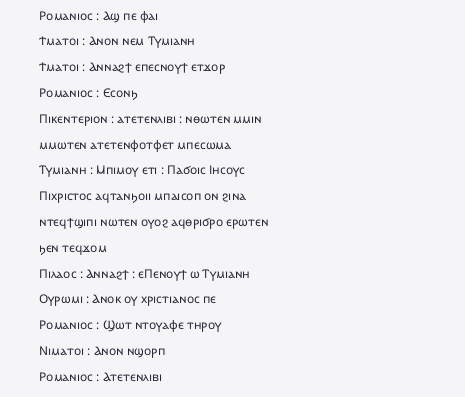Ⲣⲟⲙⲁⲛⲓⲟⲥ : Ⲁϣ ⲡⲉ ⲫⲁⲓ
Ϯⲙⲁⲧⲟⲓ : Ⲁⲛⲟⲛ ⲛⲉⲙ Ⲧⲩⲙⲓⲁⲛⲏ
Ϯⲙⲁⲧⲟⲓ : Ⲁⲛⲛⲁϩϯ ⲉⲡⲉⲥⲛⲟⲩϯ ⲉⲧϫⲟⲣ
Ⲣⲟⲙⲁⲛⲓⲟⲥ : Ⲉⲥⲟⲛϧ
Ⲡⲓⲕⲉⲛⲧⲉⲣⲓⲟⲛ : ⲁⲧⲉⲧⲉⲛⲗⲓⲃⲓ : ⲛⲑⲱⲧⲉⲛ ⲙⲙⲓⲛ ⲙⲙⲱⲧⲉⲛ ⲁⲧⲉⲧⲉⲛⲫⲟⲧⲫⲉⲧ ⲙⲡⲉⲥⲱⲙⲁ
Ⲧⲩⲙⲓⲁⲛⲏ : Ⲙⲡⲓⲙⲟⲩ ⲉⲧⲓ : Ⲡⲁϭⲟⲓⲥ Ⲓⲏⲥⲟⲩⲥ Ⲡⲓⲭⲣⲓⲥⲧⲟⲥ ⲁϥⲧⲁⲛϧⲟⲓⲓ ⲙⲡⲁⲓⲥⲟⲡ ⲟⲛ ϩⲓⲛⲁ ⲛⲧⲉϥϯϣⲓⲡⲓ ⲛⲱⲧⲉⲛ ⲟⲩⲟϩ ⲁϥⲑⲣⲓϭⲣⲟ ⲉⲣⲱⲧⲉⲛ ϧⲉⲛ ⲧⲉϥϫⲟⲙ
Ⲡⲓⲗⲁⲟⲥ : Ⲁⲛⲛⲁϩϯ : ⲉⲠⲉⲛⲟⲩϯ ⲱ Ⲧⲩⲙⲓⲁⲛⲏ
Ⲟⲩⲣⲱⲙⲓ : Ⲁⲛⲟⲕ ⲟⲩ ⲭⲣⲓⲥⲧⲓⲁⲛⲟⲥ ⲡⲉ
Ⲣⲟⲙⲁⲛⲓⲟⲥ : Ϣⲱⲧ ⲛⲧⲟⲩⲁⲫⲉ ⲧⲏⲣⲟⲩ
Ⲛⲓⲙⲁⲧⲟⲓ : Ⲁⲛⲟⲛ ⲛϣⲟⲣⲡ
Ⲣⲟⲙⲁⲛⲓⲟⲥ : Ⲁⲧⲉⲧⲉⲛⲗⲓⲃⲓ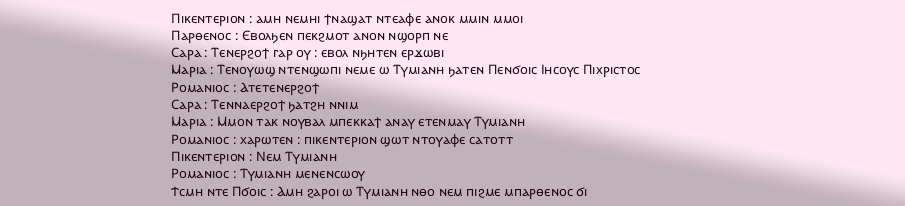Ⲡⲓⲕⲉⲛⲧⲉⲣⲓⲟⲛ : ⲁⲙⲏ ⲛⲉⲙⲏⲓ ϯⲛⲁϣⲁⲧ ⲛⲧⲉⲁⲫⲉ ⲁⲛⲟⲕ ⲙⲙⲓⲛ ⲙⲙⲟⲓ
Ⲡⲁⲣⲑⲉⲛⲟⲥ : Ⲉⲃⲟⲗϧⲉⲛ ⲡⲉⲕϩⲙⲟⲧ ⲁⲛⲟⲛ ⲛϣⲟⲣⲡ ⲛⲉ
Ⲥⲁⲣⲁ : Ⲧⲉⲛⲉⲣϩⲟϯ ⲅⲁⲣ ⲟⲩ : ⲉⲃⲟⲗ ⲛϧⲏⲧⲉⲛ ⲉⲣϫⲱⲃⲓ
Ⲙⲁⲣⲓⲁ : Ⲧⲉⲛⲟⲩⲱϣ ⲛⲧⲉⲛϣⲱⲡⲓ ⲛⲉⲙⲉ ⲱ Ⲧⲩⲙⲓⲁⲛⲏ ϧⲁⲧⲉⲛ Ⲡⲉⲛϭⲟⲓⲥ Ⲓⲏⲥⲟⲩⲥ Ⲡⲓⲭⲣⲓⲥⲧⲟⲥ
Ⲣⲟⲙⲁⲛⲓⲟⲥ : Ⲁⲧⲉⲧⲉⲛⲉⲣϩⲟϯ
Ⲥⲁⲣⲁ : Ⲧⲉⲛⲛⲁⲉⲣϩⲟϯ ϧⲁⲧϩⲏ ⲛⲛⲓⲙ
Ⲙⲁⲣⲓⲁ : Ⲙⲙⲟⲛ ⲧⲁⲕ ⲛⲟⲩⲃⲁⲗ ⲙⲡⲉⲕⲕⲁϯ ⲁⲛⲁⲩ ⲉⲧⲉⲛⲙⲁⲩ Ⲧⲩⲙⲓⲁⲛⲏ
Ⲣⲟⲙⲁⲛⲓⲟⲥ : ⲭⲁⲣⲱⲧⲉⲛ : ⲡⲓⲕⲉⲛⲧⲉⲣⲓⲟⲛ ϣⲱⲧ ⲛⲧⲟⲩⲁⲫⲉ ⲥⲁⲧⲟⲧⲧ
Ⲡⲓⲕⲉⲛⲧⲉⲣⲓⲟⲛ : Ⲛⲉⲙ Ⲧⲩⲙⲓⲁⲛⲏ
Ⲣⲟⲙⲁⲛⲓⲟⲥ : Ⲧⲩⲙⲓⲁⲛⲏ ⲙⲉⲛⲉⲛⲥⲱⲟⲩ
Ϯⲥⲙⲏ ⲛⲧⲉ Ⲡϭⲟⲓⲥ : Ⲁⲙⲏ ϩⲁⲣⲟⲓ ⲱ Ⲧⲩⲙⲓⲁⲛⲏ ⲛⲑⲟ ⲛⲉⲙ ⲡⲓϩⲙⲉ ⲙⲡⲁⲣⲑⲉⲛⲟⲥ ϭⲓ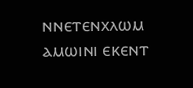ⲛⲛⲉⲧⲉⲛⲭⲗⲱⲙ ⲁⲙⲱⲓⲛⲓ ⲉⲕⲉⲛⲧ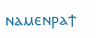ⲛⲁⲙⲉⲛⲣⲁϯ